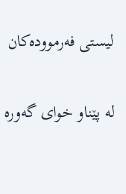لیستی فەرموودەکان

لە پێناو خواى گەورە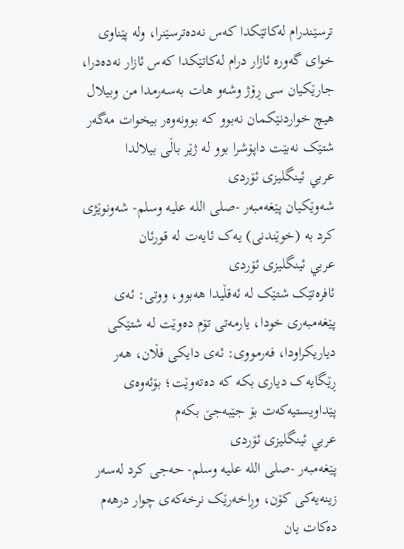ترسێندرام لەکاتێکدا کەس نەدەترسێنرا، ولە پێناوى خواى گەورە ئازار درام لەکاتێکدا کەس ئازار نەدەدرا، جارێکیان سی ڕۆژ وشەو هات بەسەرمدا من وبیلال هیچ خواردنێکمان نەبوو کە بوونەوەر بیخوات مەگەر شتێک نەبێت داپۆشرا بوو لە ژێر باڵی بیلالدا
عربي ئینگلیزی ئۆردی
شەوێکیان پێغەمبەر -صلى اللە علیە وسلم- شەونوێژی کرد بە (خوێندنی) یەک ئایەت لە قورئان
عربي ئینگلیزی ئۆردی
ئافرەتێک شتێک لە ئەقڵیدا هەبوو، ووتی: ئەی پێغەمبەری خودا، یارمەتی تۆم دەوێت لە شتێکی دیاریکراودا، فەرمووی: ئەی دایکی فڵان، هەر ڕێگایەک دیاری بکە کە دەتەوێت؛ بۆئەوەى پێداویستیەکەت بۆ جێبەجێ بکەم
عربي ئینگلیزی ئۆردی
پێغەمبەر -صلى اللە علیە وسلم- حەجی کرد لەسەر زینەیەکی کۆن، وڕاخەرێک نرخەکەى چوار درهەم دەکات یان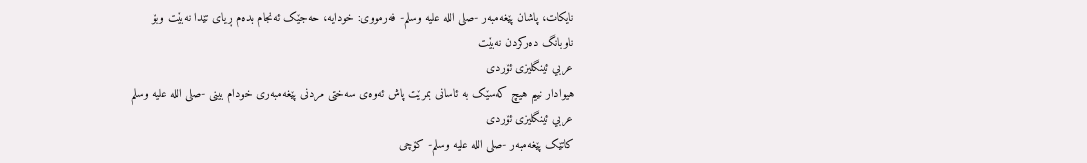نایکات، پاشان پێغەمبەر -صلى اللە علیە وسلم- فەرمووی: خودایە، حەجێک ئەنجام بدەم ڕیای تێدا نەبێت وبۆ ناوبانگ دەرکردن نەبێت
عربي ئینگلیزی ئۆردی
هیوادار نییم هیچ کەسێک بە ئاسانی بمرێت پاش ئەوەى سەختی مردنی پێغەمبەری خودام بینی -صلى اللە علیە وسلم
عربي ئینگلیزی ئۆردی
کاتێک پێغەمبەر -صلى اللە علیە وسلم- کۆچی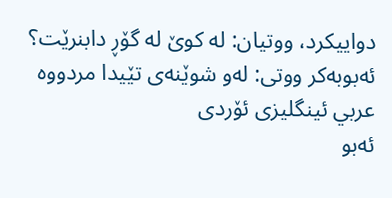دواییکرد، ووتیان: لە کوێ لە گۆڕ دابنرێت؟ ئەبوبەکر ووتی: لەو شوێنەى تێیدا مردووە
عربي ئینگلیزی ئۆردی
ئەبو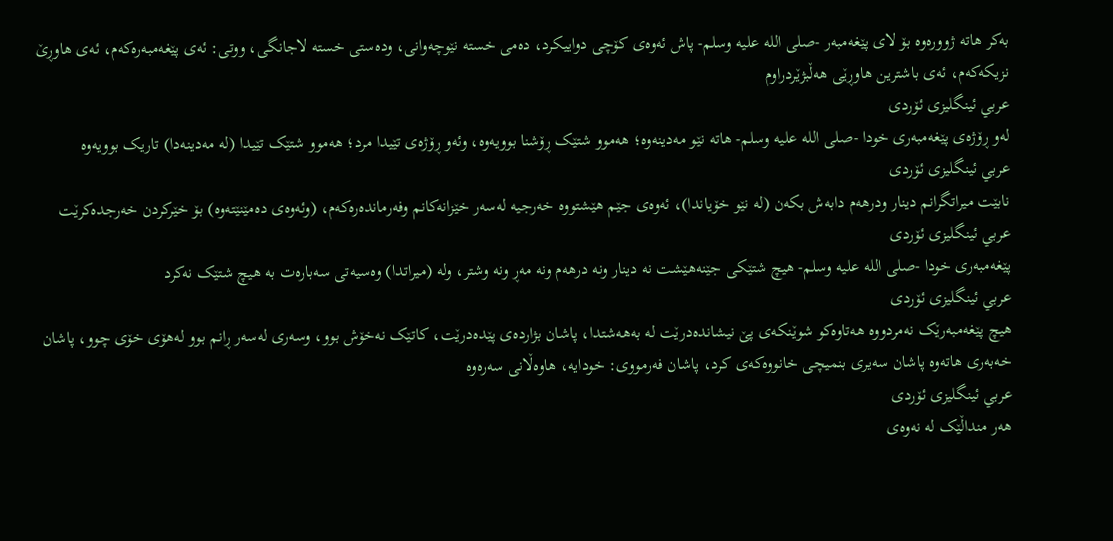بەکر هاتە ژوورەوە بۆ لای پێغەمبەر -صلى اللە علیە وسلم- پاش ئەوەى کۆچی دواییکرد، دەمی خستە نێوچەوانی، ودەستی خستە لاجانگی، ووتی: ئەی پێغەمبەرەکەم، ئەی هاوڕێ نزیکەکەم، ئەی باشترین هاوڕێی هەڵبژێردراوم
عربي ئینگلیزی ئۆردی
لەو ڕۆژەى پێغەمبەری خودا -صلى اللە علیە وسلم- هاتە نێو مەدینەوە؛ هەموو شتێک ڕۆشنا بوویەوە، وئەو ڕۆژەى تێیدا مرد؛ هەموو شتێک تێیدا (لە مەدینەدا) تاریک بوویەوە
عربي ئینگلیزی ئۆردی
نابێت میراتگرانم دینار ودرهەم دابەش بکەن (لە نێو خۆیاندا)، ئەوەى جێم هێشتووە خەرجیە لەسەر خێزانەکانم وفەرماندەرەکەم، (وئەوەى دەمێنێتەوە) بۆ خێرکردن خەرجدەکرێت
عربي ئینگلیزی ئۆردی
پێغەمبەری خودا -صلى اللە علیە وسلم- هیچ شتێکی جێنەهێشت نە دینار ونە درهەم ونە مەڕ ونە وشتر، ولە (میراتدا) وەسیەتی سەبارەت بە هیچ شتێک نەکرد
عربي ئینگلیزی ئۆردی
هيچ پێغەمبەرێک نەمردووە هەتاوەکو شوێنکەى پێ نیشاندەدرێت لە بەهەشتدا، پاشان بژاردەى پێدەدرێت، کاتێک نەخۆش بوو، وسەری لەسەر ڕانم بوو لەهۆی خۆی چوو، پاشان خەبەری هاتەوە پاشان سەیری بنمیچی خانووەکەى کرد، پاشان فەرمووی: خودایە، هاوەڵانی سەرەوە
عربي ئینگلیزی ئۆردی
هەر منداڵێک لە نەوەى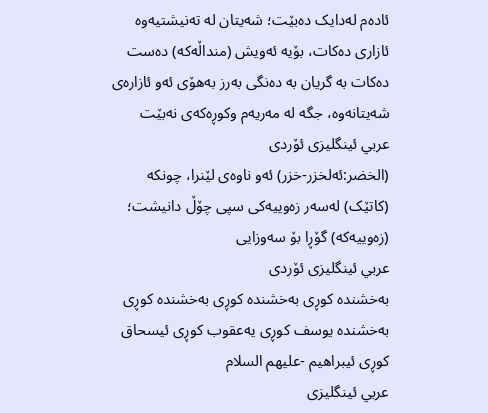ئادەم لەدایک دەبێت؛ شەیتان لە تەنیشتیەوە ئازارى دەکات، بۆیە ئەویش (منداڵەکە) دەست دەکات بە گریان بە دەنگی بەرز بەهۆی ئەو ئازارەی شەیتانەوە، جگە لە مەریەم وکوڕەکەى نەبێت
عربي ئینگلیزی ئۆردی
(الخضر:ئەلخزر-خزر) ئەو ناوەى لێنرا، چونکە (کاتێک) لەسەر زەوییەکی سپی چۆڵ دانیشت؛ (زەوییەکە) گۆڕا بۆ سەوزایی
عربي ئینگلیزی ئۆردی
بەخشندە کوڕی بەخشندە کوڕی بەخشندە کوڕی بەخشندە یوسف کوڕی یەعقوب کوڕی ئیسحاق کوڕی ئیبراهیم -علیهم السلام
عربي ئینگلیزی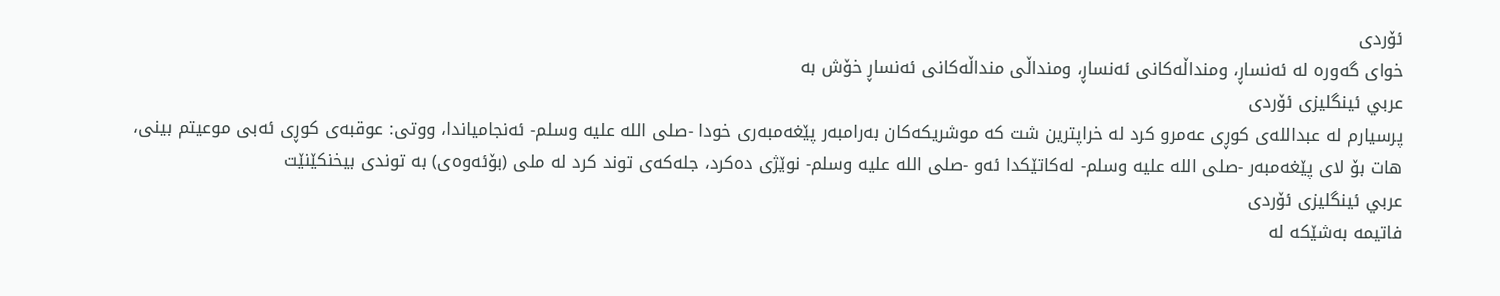ئۆردی
خوای گەورە لە ئەنساڕ، ومنداڵەکانی ئەنساڕ، ومنداڵی منداڵەکانى ئەنساڕ خۆش بە
عربي ئینگلیزی ئۆردی
پرسیارم لە عبداللەی کوڕی عەمرو کرد لە خراپترین شت کە موشریکەکان بەرامبەر پێغەمبەری خودا -صلى اللە علیە وسلم- ئەنجامیاندا، ووتی: عوقبەی کوڕی ئەبی موعیتم بینی، هات بۆ لای پێغەمبەر -صلى اللە علیە وسلم- لەکاتێکدا ئەو -صلى اللە علیە وسلم- نوێژی دەکرد، جلەکەى توند کرد لە ملی (بۆئەوەى) بە توندی بیخنکێنێت
عربي ئینگلیزی ئۆردی
فاتیمە بەشێکە لە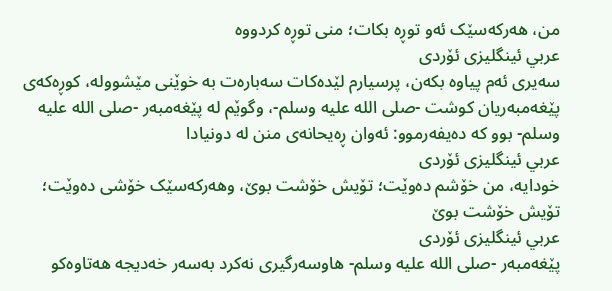من، هەرکەسێک ئەو توڕە بکات؛ منی توڕە کردووە
عربي ئینگلیزی ئۆردی
سەیری ئەم پیاوە بکەن، پرسیارم لێدەکات سەبارەت بە خوێنی مێشوولە، کوڕەکەى پێغەمبەریان کوشت -صلى اللە علیە وسلم-، وگوێم لە پێغەمبەر -صلى اللە علیە وسلم- بوو کە دەیفەرموو: ئەوان ڕەیحانەى منن لە دونیادا
عربي ئینگلیزی ئۆردی
خودایە، من خۆشم دەوێت؛ تۆیش خۆشت بوێ، وهەرکەسێک خۆشی دەوێت؛ تۆیش خۆشت بوێ
عربي ئینگلیزی ئۆردی
پێغەمبەر -صلى اللە علیە وسلم- هاوسەرگیری نەکرد بەسەر خەدیجە هەتاوەکو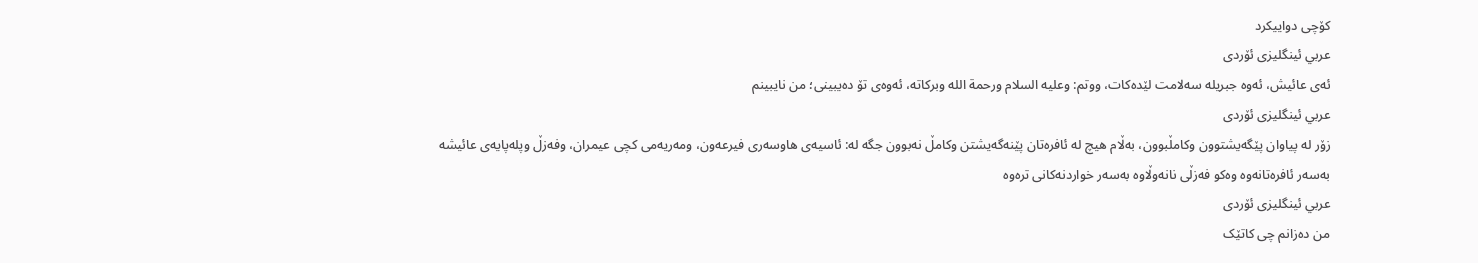کۆچی دواییکرد
عربي ئینگلیزی ئۆردی
ئەی عائیش، ئەوە جبریلە سەلامت لێدەکات، ووتم: وعليه السلام ورحمة الله وبركاته، ئەوەى تۆ دەیبینی؛ من نایبینم
عربي ئینگلیزی ئۆردی
زۆر لە پیاوان پێگەیشتوون وکامڵبوون، بەڵام هیچ لە ئافرەتان پێنەگەیشتن وکامڵ نەبوون جگە لە: ئاسیەى هاوسەری فیرعەون، ومەریەمی کچی عیمران، وفەزڵ وپلەپایەی عائیشە بەسەر ئافرەتانەوە وەکو فەزڵی نانەوڵاوە بەسەر خواردنەکانى ترەوە
عربي ئینگلیزی ئۆردی
من دەزانم چی کاتێک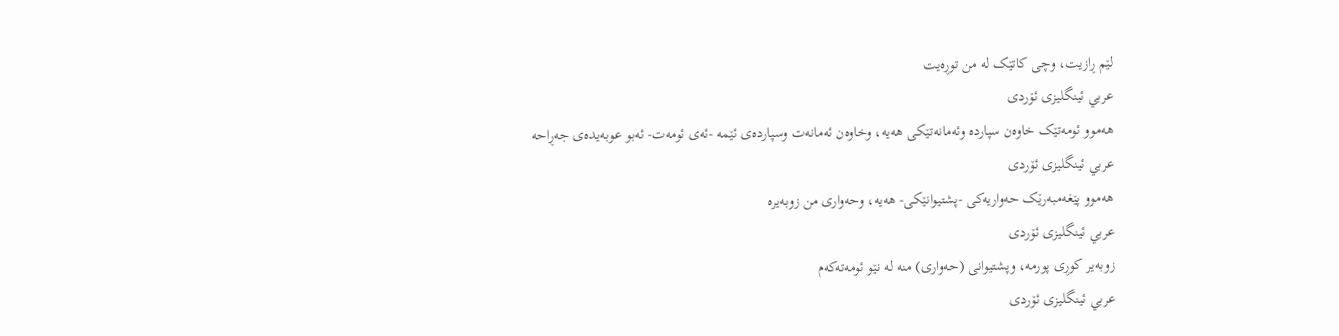لێم ڕازیت، وچی کاتێک لە من توڕەیت
عربي ئینگلیزی ئۆردی
هەموو ئومەتێک خاوەن سپاردە وئەمانەتێکی هەیە، وخاوەن ئەمانەت وسپاردەی ئێمە -ئەی ئومەت- ئەبو عوبەیدەى جەڕاحە
عربي ئینگلیزی ئۆردی
هەموو پێغەمبەرێک حەواریەکی -پشتیوانێکی- هەیە، وحەواری من زوبەیرە
عربي ئینگلیزی ئۆردی
زوبەیر کوڕی پورمە، وپشتیوانی (حەواری) منە لە نێو ئومەتەکەم
عربي ئینگلیزی ئۆردی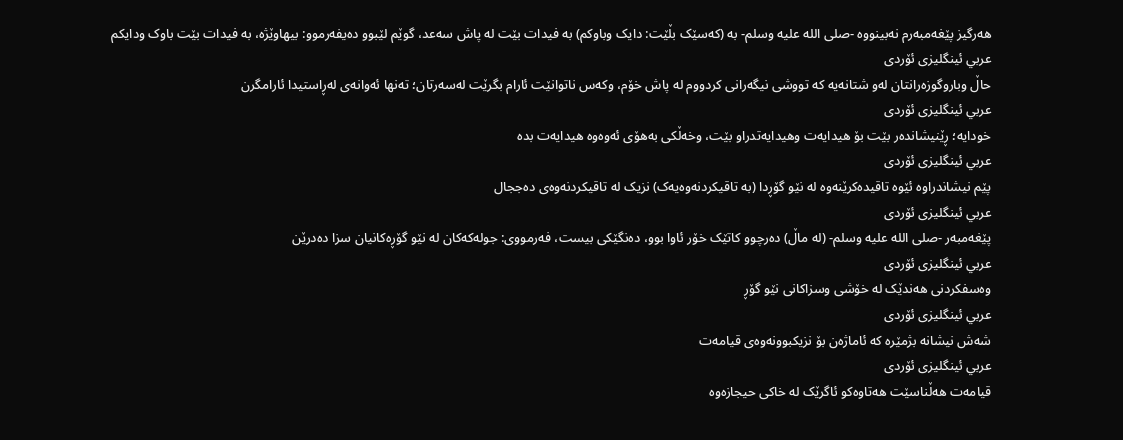هەرگیز پێغەمبەرم نەبینووە -صلى اللە علیە وسلم- بە (کەسێک بڵێت: دایک وباوکم) بە فیدات بێت لە پاش سەعد، گوێم لێبوو دەیفەرموو: بیهاوێژە، بە فیدات بێت باوک ودایکم
عربي ئینگلیزی ئۆردی
حاڵ وباروگوزەرانتان لەو شتانەیە کە تووشی نیگەرانی کردووم لە پاش خۆم، وکەس ناتوانێت ئارام بگرێت لەسەرتان؛ تەنها ئەوانەى لەڕاستیدا ئارامگرن
عربي ئینگلیزی ئۆردی
خودایە؛ ڕێنیشاندەر بێت بۆ هیدایەت وهیدایەتدراو بێت، وخەڵکی بەهۆی ئەوەوە هیدایەت بدە
عربي ئینگلیزی ئۆردی
پێم نیشاندراوە ئێوە تاقیدەکرێنەوە لە نێو گۆڕدا (بە تاقیکردنەوەیەک) نزیک لە تاقیکردنەوەى دەججال
عربي ئینگلیزی ئۆردی
پێغەمبەر -صلى اللە علیە وسلم- (لە ماڵ) دەرچوو کاتێک خۆر ئاوا بوو، دەنگێکی بیست، فەرمووی: جولەکەکان لە نێو گۆڕەکانیان سزا دەدرێن
عربي ئینگلیزی ئۆردی
وەسفکردنی هەندێک لە خۆشی وسزاکانى نێو گۆڕ
عربي ئینگلیزی ئۆردی
شەش نیشانە بژمێرە کە ئاماژەن بۆ نزیکبوونەوەى قیامەت
عربي ئینگلیزی ئۆردی
قیامەت هەڵناسێت هەتاوەکو ئاگرێک لە خاکی حیجازەوە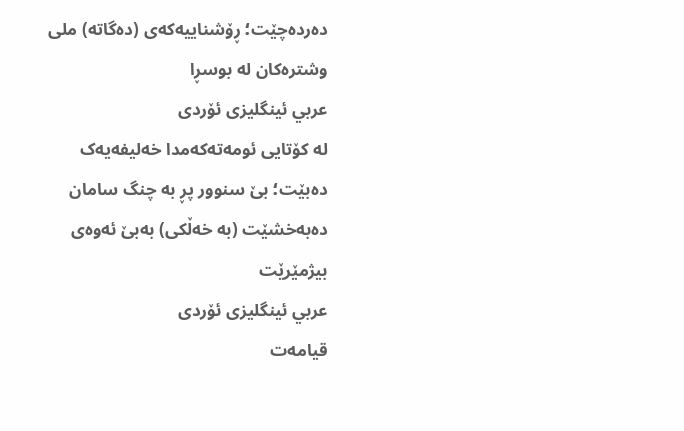دەردەچێت؛ ڕۆشناییەکەی (دەگاتە) ملی وشترەکان لە بوسڕا
عربي ئینگلیزی ئۆردی
لە کۆتایی ئومەتەکەمدا خەلیفەیەک دەبێت؛ بێ سنوور پڕ بە چنگ سامان دەبەخشێت (بە خەڵکی) بەبێ ئەوەى بیژمێرێت
عربي ئینگلیزی ئۆردی
قیامەت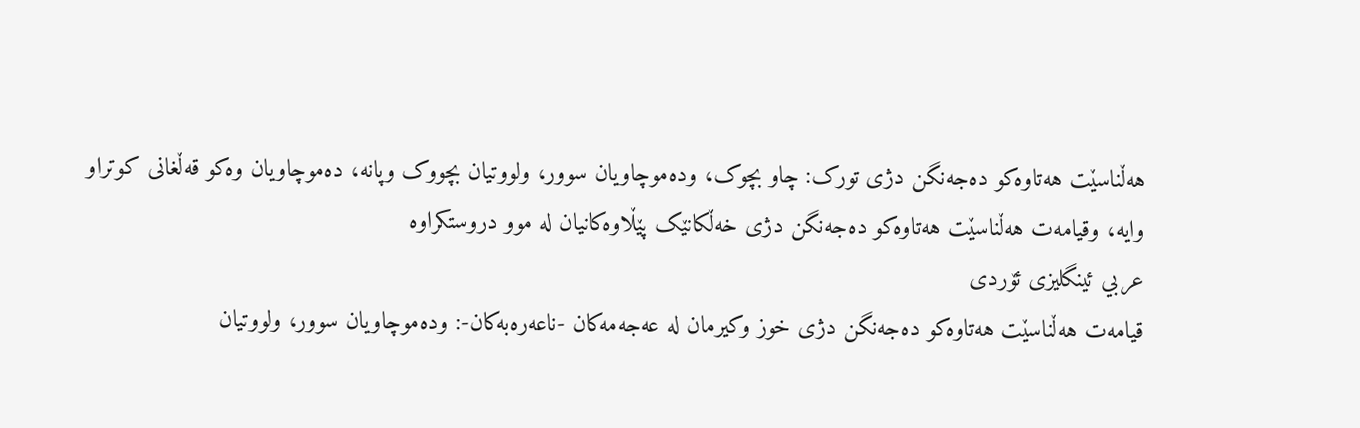هەڵناسێت هەتاوەکو دەجەنگن دژی تورک: چاو بچوک، ودەموچاویان سوور، ولووتیان بچووک وپانە، دەموچاویان وەکو قەڵغانى کوتراو وایە، وقیامەت هەڵناسێت هەتاوەکو دەجەنگن دژی خەڵکانێک پێڵاوەکانیان لە موو دروستکراوە
عربي ئینگلیزی ئۆردی
قیامەت هەڵناسێت هەتاوەکو دەجەنگن دژی خوز وکیرمان لە عەجەمەکان -ناعەرەبەکان-: ودەموچاویان سوور، ولووتیان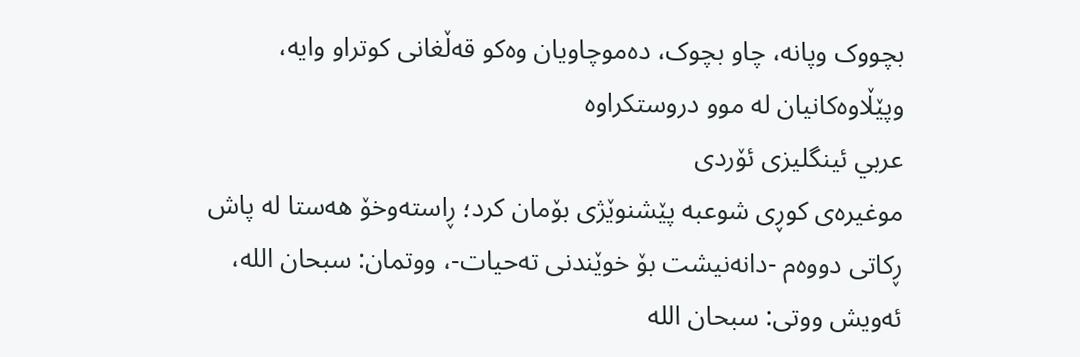بچووک وپانە، چاو بچوک، دەموچاویان وەکو قەڵغانى کوتراو وایە، وپێڵاوەکانیان لە موو دروستکراوە
عربي ئینگلیزی ئۆردی
موغیرەی کوڕی شوعبە پێشنوێژی بۆمان کرد؛ ڕاستەوخۆ هەستا لە پاش ڕکاتى دووەم -دانەنیشت بۆ خوێندنی تەحیات-، ووتمان: سبحان الله، ئەویش ووتی: سبحان الله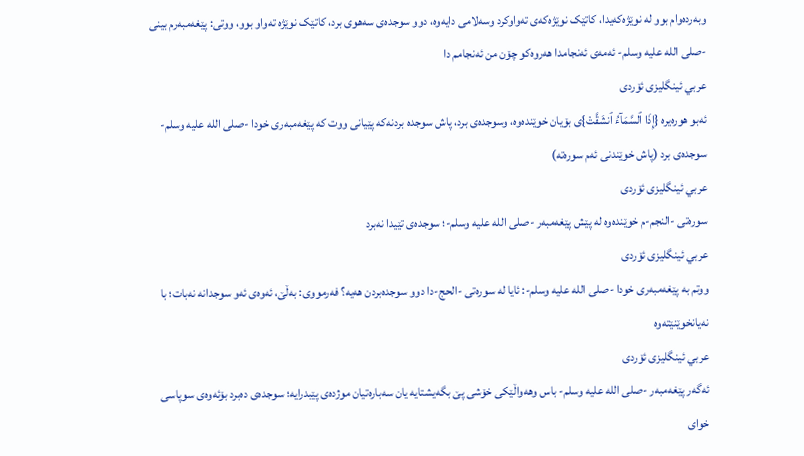وبەردەوام بوو لە نوێژەکەیدا، کاتێک نوێژەکەى تەواوکرد وسەلامی دایەوە، دوو سوجدەى سەهوی برد، کاتێک نوێژە تەواو بوو، ووتی: پێغەمبەرم بینی -صلى اللە علیە وسلم- ئەمەی ئەنجامدا هەروەکو چۆن من ئەنجامم دا
عربي ئینگلیزی ئۆردی
ئەبو هورەیرە {إِذَا ٱلسَّمَآءُ ٱنشَقَّتْ}ی بۆیان خوێندەوە، وسوجدەى برد، پاش سوجدە بردنەکە پێیانی ووت کە پێغەمبەری خودا -صلى اللە علیە وسلم- سوجدەى برد (پاش خوێندنی ئەم سورەتە)
عربي ئینگلیزی ئۆردی
سورەتی -النجم-م خوێندەوە لە پێش پێغەمبەر -صلى اللە علیە وسلم-؛ سوجدەى تێیدا نەبرد
عربي ئینگلیزی ئۆردی
ووتم بە پێغەمبەری خودا -صلى اللە علیە وسلم-: ئایا لە سورەتی -الحج-دا دوو سوجدەبردن هەیە؟ فەرمووی: بەڵێ، ئەوەى ئەو سوجدانە نەبات؛ با نەیانخوێنێتەوە
عربي ئینگلیزی ئۆردی
ئەگەر پێغەمبەر -صلى اللە علیە وسلم- باس وهەواڵێکی خۆشی پێ بگەیشتایە یان سەبارەتیان موژدەى پێبدرایە؛ سوجدەى دەبرد بۆئەوەى سوپاسی خواى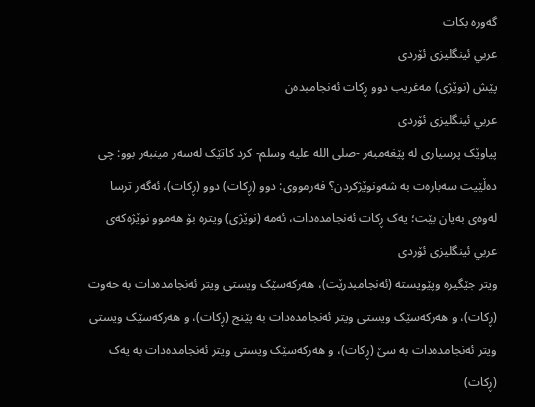گەورە بکات
عربي ئینگلیزی ئۆردی
پێش (نوێژی) مەغریب دوو ڕکات ئەنجامبدەن
عربي ئینگلیزی ئۆردی
پیاوێک پرسیاری لە پێغەمبەر -صلى اللە علیە وسلم- کرد کاتێک لەسەر مینبەر بوو: چی دەڵێیت سەبارەت بە شەونوێژکردن؟ فەرمووی: دوو (ڕکات) دوو (ڕکات)، ئەگەر ترسا لەوەى بەیان بێت؛ یەک ڕکات ئەنجامدەدات، ئەمە (نوێژی) ویترە بۆ هەموو نوێژەکەى
عربي ئینگلیزی ئۆردی
ویتر جێگیرە وپێویستە (ئەنجامبدرێت)، هەرکەسێک ویستی ویتر ئەنجامدەدات بە حەوت (ڕکات)، و هەرکەسێک ویستی ویتر ئەنجامدەدات بە پێنج (ڕکات)، و هەرکەسێک ویستی ویتر ئەنجامدەدات بە سێ (ڕکات)، و هەرکەسێک ویستی ویتر ئەنجامدەدات بە یەک (ڕکات)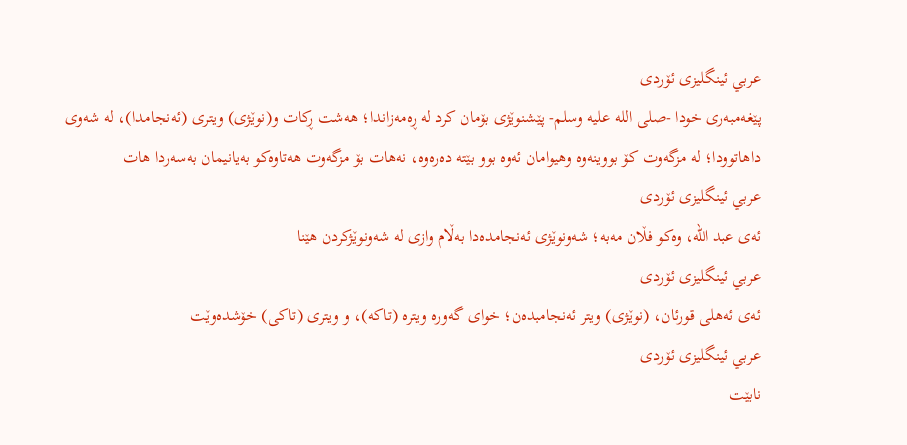عربي ئینگلیزی ئۆردی
پێغەمبەری خودا -صلى اللە علیە وسلم- پێشنوێژی بۆمان کرد لە ڕەمەزاندا؛ هەشت ڕکات و(نوێژی) ویتری (ئەنجامدا)، لە شەوی داهاتوودا؛ لە مزگەوت کۆ بووینەوە وهیوامان ئەوە بوو بێتە دەرەوە، نەهات بۆ مزگەوت هەتاوەکو بەیانیمان بەسەردا هات
عربي ئینگلیزی ئۆردی
ئەی عبد الله، وەکو فڵان مەبە؛ شەونوێژی ئەنجامدەدا بەڵام وازی لە شەونوێژکردن هێنا
عربي ئینگلیزی ئۆردی
ئەی ئەهلی قورئان، (نوێژی) ویتر ئەنجامبدەن؛ خواى گەورە ویترە (تاکە)، و ویتری (تاکی) خۆشدەوێت
عربي ئینگلیزی ئۆردی
نابێت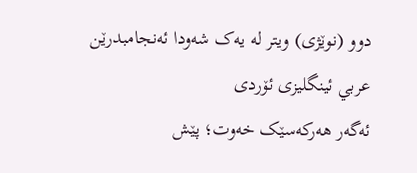دوو (نوێژی) ویتر لە یەک شەودا ئەنجامبدرێن
عربي ئینگلیزی ئۆردی
ئەگەر هەرکەسێک خەوت؛ پێش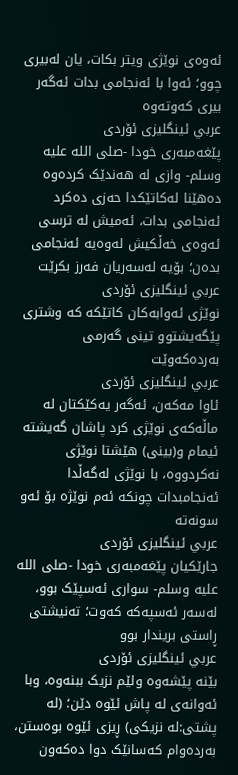ئەوەى نوێژی ویتر بکات، یان لەبیری چوو؛ ئەوا با ئەنجامی بدات ئەگەر بیری کەوتەوە
عربي ئینگلیزی ئۆردی
پێغەمبەری خودا -صلى اللە علیە وسلم- وازى لە هەندێک کردەوە دەهێنا لەکاتێکدا حەزی دەکرد ئەنجامی بدات، ئەمیش لە ترسی ئەوەی خەڵکیش لەوەیە ئەنجامی بدەن؛ بۆیە لەسەریان فەرز بکرێت
عربي ئینگلیزی ئۆردی
نوێژی ئەوابەکان کاتێکە کە وشتری پێگەیشتوو تینی گەرمی بەردەکەوێت
عربي ئینگلیزی ئۆردی
ئاوا مەکەن، ئەگەر یەکێکتان لە ماڵەکەى نوێژی کرد پاشان گەیشتە ئیمام و(بینی) هێشتا نوێژی نەکردووە، با نوێژی لەگەڵدا ئەنجامبدات چونکە ئەم نوێژە بۆ ئەو سونەتە
عربي ئینگلیزی ئۆردی
جارێکیان پێغەمبەری خودا -صلى اللە علیە وسلم- سواری ئەسپێک بوو، لەسەر ئەسپەکە کەوت؛ تەنیشتی ڕاستی بریندار بوو
عربي ئینگلیزی ئۆردی
بێنە پێشەوە ولێم نزیک ببنەوە، وبا ئەوانەى لە پاش ئێوە دێن؛ (لە پشتی:لە نزیکی) ڕیزی ئێوە بوەستن، بەردەوام کەسانێک دوا دەکەون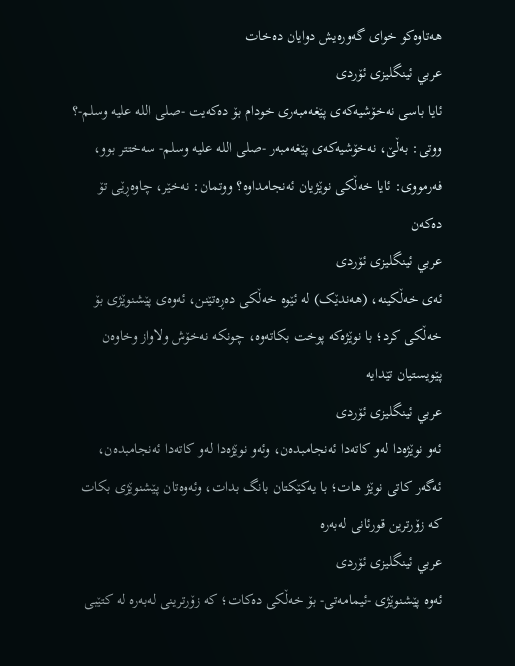هەتاوەکو خواى گەورەیش دوایان دەخات
عربي ئینگلیزی ئۆردی
ئایا باسی نەخۆشیەکەى پێغەمبەری خودام بۆ دەکەیت -صلى اللە علیە وسلم-؟ ووتی: بەڵێ، نەخۆشیەکەى پێغەمبەر -صلى اللە علیە وسلم- سەختتر بوو، فەرمووی: ئایا خەڵکی نوێژیان ئەنجامداوە؟ ووتمان: نەخێر، چاوەڕێی تۆ دەکەن
عربي ئینگلیزی ئۆردی
ئەی خەڵکینە، (هەندێک) لە ئێوە خەڵکی دەڕەتێنن، ئەوەى پێشنوێژی بۆ خەڵکی کرد؛ با نوێژەکە پوخت بکاتەوە، چونکە نەخۆش ولاواز وخاوەن پێویستیان تێدایە
عربي ئینگلیزی ئۆردی
ئەو نوێژەدا لەو کاتەدا ئەنجامبدەن، وئەو نوێژەدا لەو کاتەدا ئەنجامبدەن، ئەگەر کاتی نوێژ هات؛ با یەکێکتان بانگ بدات، وئەوەتان پێشنوێژی بکات کە زۆرترین قورئانی لەبەرە
عربي ئینگلیزی ئۆردی
ئەوە پێشنوێژی -ئیمامەتی- بۆ خەڵکی دەکات؛ کە زۆرترینی لەبەرە لە کتێبی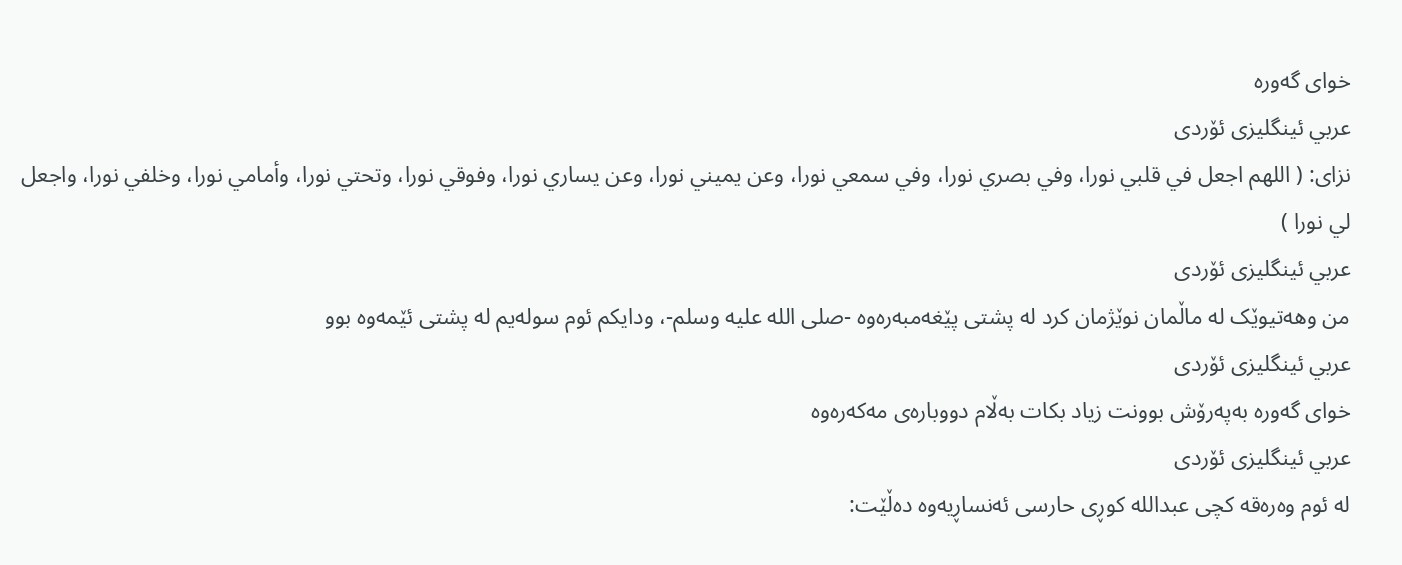خواى گەورە
عربي ئینگلیزی ئۆردی
نزای: ( اللهم اجعل في قلبي نورا، وفي بصري نورا، وفي سمعي نورا، وعن يميني نورا، وعن يساري نورا، وفوقي نورا، وتحتي نورا، وأمامي نورا، وخلفي نورا، واجعل لي نورا )
عربي ئینگلیزی ئۆردی
من وهەتیوێک لە ماڵمان نوێژمان کرد لە پشتی پێغەمبەرەوە -صلى اللە علیە وسلم-، ودایکم ئوم سولەیم لە پشتی ئێمەوە بوو
عربي ئینگلیزی ئۆردی
خواى گەورە بەپەرۆش بوونت زیاد بکات بەڵام دووبارەی مەکەرەوە
عربي ئینگلیزی ئۆردی
لە ئوم وەرەقە کچی عبداللە کوڕی حارسی ئەنساڕیەوە دەڵێت: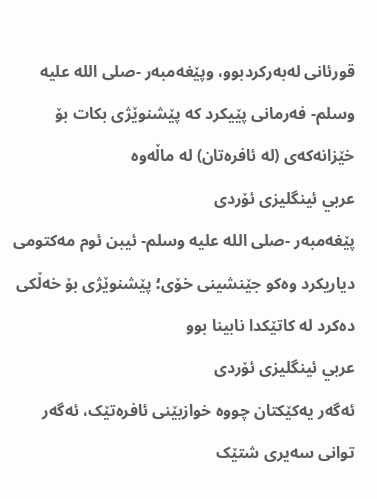قورئانی لەبەرکردبوو، وپێغەمبەر -صلى اللە علیە وسلم- فەرمانى پێیکرد کە پێشنوێژی بکات بۆ خێزانەکەى (لە ئافرەتان) لە ماڵەوە
عربي ئینگلیزی ئۆردی
پێغەمبەر -صلى اللە علیە وسلم- ئیبن ئوم مەکتومی دیاریکرد وەکو جێنشینی خۆی؛ پێشنوێژی بۆ خەڵکی دەکرد لە کاتێکدا نابینا بوو
عربي ئینگلیزی ئۆردی
ئەگەر یەکێکتان چووە خوازبێنی ئافرەتێک، ئەگەر توانى سەیری شتێک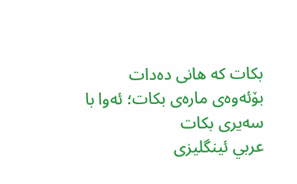بکات کە هانی دەدات بۆئەوەى مارەی بکات؛ ئەوا با سەیری بکات
عربي ئینگلیزی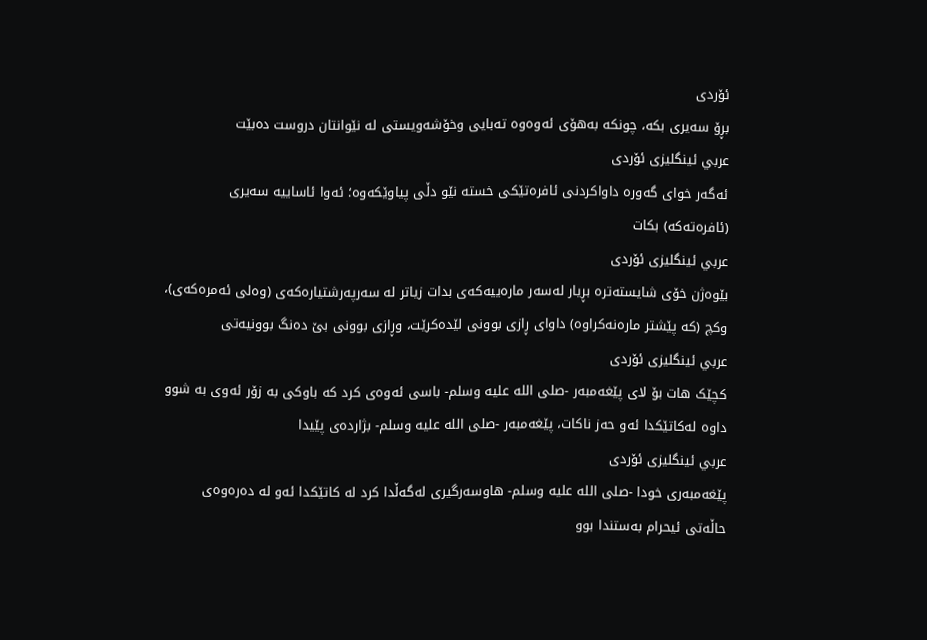ئۆردی
بڕۆ سەیری بکە، چونکە بەهۆی ئەوەوە تەبایی وخۆشەویستی لە نێوانتان دروست دەبێت
عربي ئینگلیزی ئۆردی
ئەگەر خواى گەورە داواکردنی ئافرەتێکی خستە نێو دڵی پیاوێکەوە؛ ئەوا ئاساییە سەیری (ئافرەتەکە) بکات
عربي ئینگلیزی ئۆردی
بێوەژن خۆی شایستەترە بڕیار لەسەر مارەییەکەى بدات زیاتر لە سەرپەرشتیارەکەى (وەلی ئەمرەکەى)، وکچ (کە پێشتر مارەنەکراوە) داواى ڕازی بوونی لێدەکرێت، وڕازی بوونی بێ دەنگ بوونیەتی
عربي ئینگلیزی ئۆردی
کچێک هات بۆ لای پێغەمبەر -صلى اللە علیە وسلم- باسی ئەوەی کرد کە باوکی بە زۆر ئەوی بە شوو داوە لەکاتێکدا ئەو حەز ناکات، پێغەمبەر -صلى اللە علیە وسلم- بژاردەى پێیدا
عربي ئینگلیزی ئۆردی
پێغەمبەری خودا -صلى اللە علیە وسلم- هاوسەرگیری لەگەڵدا کرد لە کاتێکدا ئەو لە دەرەوەى حاڵەتی ئیحرام بەستندا بوو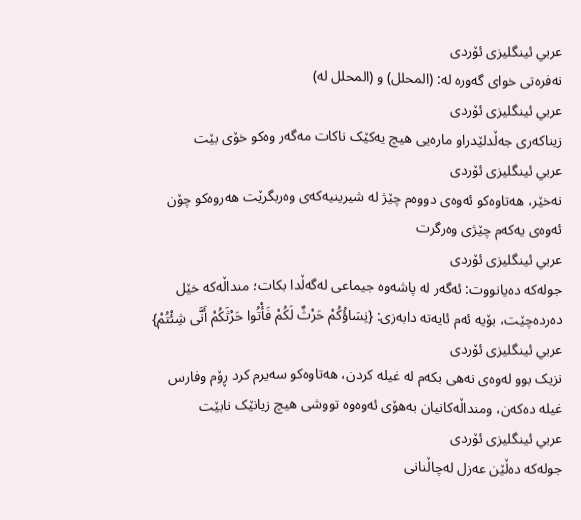عربي ئینگلیزی ئۆردی
نەفرەتی خواى گەورە لە: (المحلل) و (المحلل له)
عربي ئینگلیزی ئۆردی
زیناکەری جەڵدلێدراو مارەیی هیچ یەکێک ناکات مەگەر وەکو خۆی بێت
عربي ئینگلیزی ئۆردی
نەخێر، هەتاوەکو ئەوەى دووەم چێژ لە شیرینیەکەى وەربگرێت هەروەکو چۆن ئەوەى یەکەم چێژی وەرگرت
عربي ئینگلیزی ئۆردی
جولەکە دەیانووت: ئەگەر لە پاشەوە جیماعی لەگەڵدا بکات؛ منداڵەکە خێل دەردەچێت، بۆیە ئەم ئایەتە دابەزی: {نِسَاؤُكُمْ حَرْثٌ لَكُمْ فَأْتُوا حَرْثَكُمْ أَنَّى شِئْتُمْ}
عربي ئینگلیزی ئۆردی
نزیک بوو لەوەى نەهی بکەم لە غیلە کردن، هەتاوەکو سەیرم کرد ڕۆم وفارس غیلە دەکەن، ومنداڵەکانیان بەهۆی ئەوەوە تووشی هیچ زیانێک نابێت
عربي ئینگلیزی ئۆردی
جولەکە دەڵێن عەزل لەچاڵنانى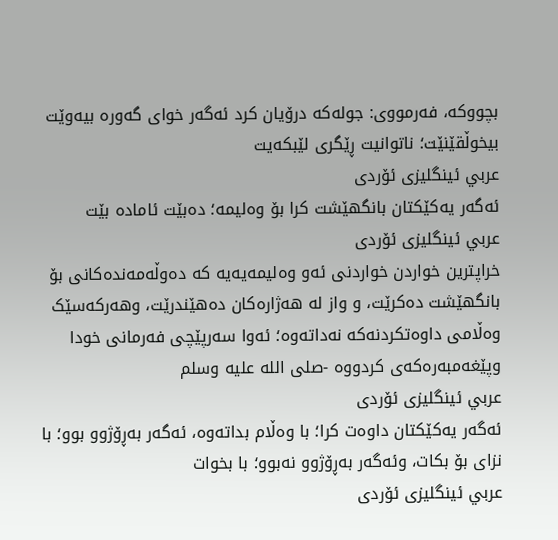بچووکە، فەرمووی: جولەکە درۆیان کرد ئەگەر خواى گەورە بیەوێت بیخوڵقێنێت؛ ناتوانیت ڕێگری لێبکەیت
عربي ئینگلیزی ئۆردی
ئەگەر یەکێکتان بانگهێشت کرا بۆ وەلیمە؛ دەبێت ئامادە بێت
عربي ئینگلیزی ئۆردی
خراپترین خواردن خواردنی ئەو وەلیمەیەیە کە دەوڵەمەندەکانى بۆ بانگهێشت دەکرێت، و واز لە هەژارەکان دەهێندرێت، وهەرکەسێک وەڵامی داوەتکردنەکە نەداتەوە؛ ئەوا سەرپێچی فەرمانى خودا وپێغەمبەرەکەى کردووە -صلى اللە علیە وسلم
عربي ئینگلیزی ئۆردی
ئەگەر یەکێکتان داوەت کرا؛ با وەڵام بداتەوە، ئەگەر بەڕۆژوو بوو؛ با نزای بۆ بکات، وئەگەر بەڕۆژوو نەبوو؛ با بخوات
عربي ئینگلیزی ئۆردی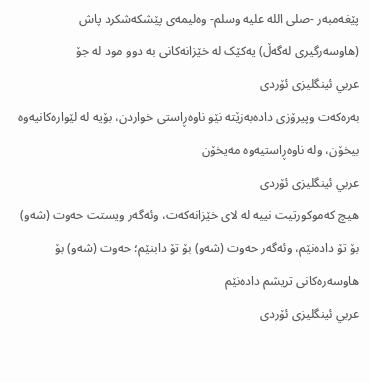پێغەمبەر -صلى اللە علیە وسلم- وەلیمەى پێشکەشکرد پاش (هاوسەرگیری لەگەڵ) یەکێک لە خێزانەکانی بە دوو مود لە جۆ
عربي ئینگلیزی ئۆردی
بەرەکەت وپیرۆزی دادەبەزێتە نێو ناوەڕاستی خواردن، بۆیە لە لێوارەکانیەوە بیخۆن، ولە ناوەڕاستیەوە مەیخۆن
عربي ئینگلیزی ئۆردی
هیچ کەموکورتیت نییە لە لای خێزانەکەت، وئەگەر ویستت حەوت (شەو) بۆ تۆ دادەنێم، وئەگەر حەوت (شەو) بۆ تۆ دابنێم؛ حەوت (شەو) بۆ هاوسەرەکانى تریشم دادەنێم
عربي ئینگلیزی ئۆردی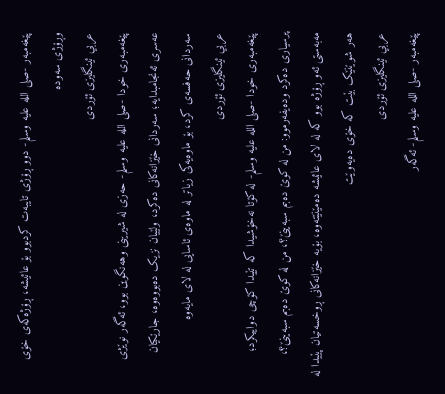پێغەمبەر -صلى اللە علیە وسلم- دوو ڕۆژی تایبەت کردبوو بۆ عائیشە، ڕۆژەکەى خۆی وڕۆژی سەودە
عربي ئینگلیزی ئۆردی
پێغەمبەری خودا -صلى اللە علیە وسلم- حەزی لە شیرینی وهەنگوین بوو، ئەگەر نوێژی عەسری ئەنجامبدایە؛ سەردانى خێزانەکانى دەکرد، ولێیان نزیک دەبووەوە، جارێکیان سەردانى حەفسەی کرد، بۆ ماوەیەکی زیاتر لە ماوەى ئاسایی لە لای مایەوە
عربي ئینگلیزی ئۆردی
پێغەمبەری خودا -صلى اللە علیە وسلم- لە کۆتا نەخۆشیدا کە تێیدا کۆچی دواییکرد؛ پرسیاری دەکرد ودەیفەرموو: من لە کوێ دەبم سبەینێ؟، من لە کوێ دەبم سبەینێ؟، مەبەستی ئەو ڕۆژە بوو کە لە لای عائیشە دەمێنێتەوە، بۆیە خێزانەکانى ڕوخسەتیان پێیدا لە هەر شوێنێک بێت کە خۆی دەیەوێت
عربي ئینگلیزی ئۆردی
پێغەمبەر -صلى اللە علیە وسلم- ئەگەر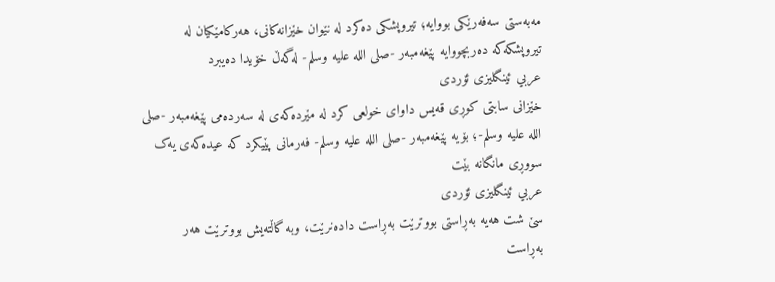مەبەستی سەفەرێکی بووایە؛ تیروپشکی دەکرد لە نێوان خێزانەکانى، هەرکامێکیان لە تیروپشکەکە دەربچووایە پێغەمبەر -صلى اللە علیە وسلم- لەگەڵ خۆیدا دەیبرد
عربي ئینگلیزی ئۆردی
خێزانى سابتی کوڕی قەیس داواى خولعی کرد لە مێردەکەى لە سەردەمی پێغەمبەر -صلى اللە علیە وسلم-؛ بۆیە پێغەمبەر -صلى اللە علیە وسلم- فەرمانى پێیکرد کە عیدەکەى یەک سووڕی مانگانە بێت
عربي ئینگلیزی ئۆردی
سێ شت هەیە بەڕاستی بووترێت بەڕاست دادەنرێت، وبە گاڵتەیش بووترێت هەر بەڕاست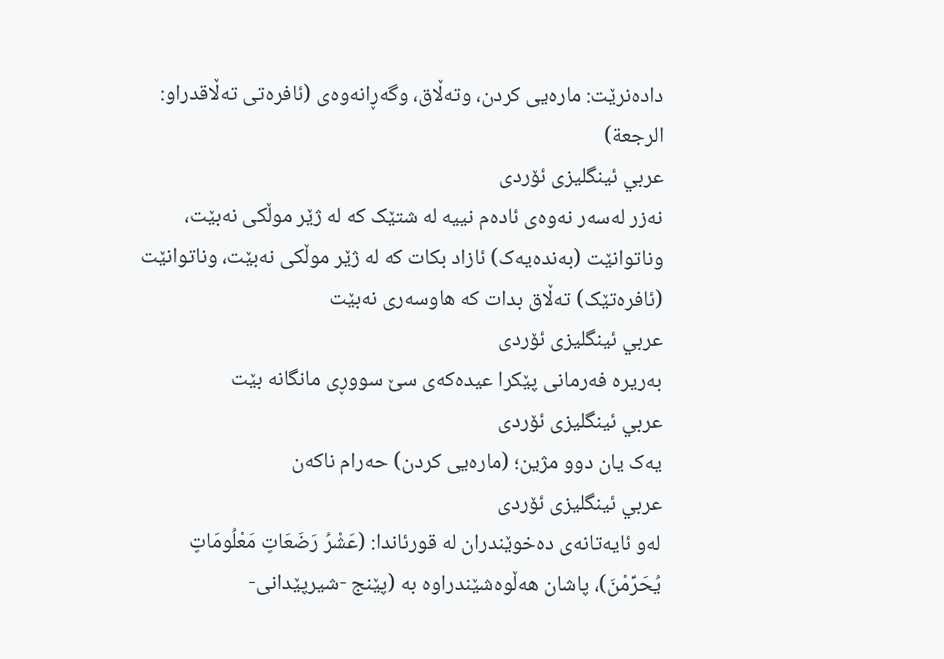دادەنرێت: مارەیی کردن، وتەڵاق، وگەڕانەوەی (ئافرەتی تەڵاقدراو: الرجعة)
عربي ئینگلیزی ئۆردی
نەزر لەسەر نەوەى ئادەم نییە لە شتێک کە لە ژێر موڵکی نەبێت، وناتوانێت (بەندەیەک) ئازاد بکات کە لە ژێر موڵکی نەبێت، وناتوانێت (ئافرەتێک) تەڵاق بدات کە هاوسەری نەبێت
عربي ئینگلیزی ئۆردی
بەریرە فەرمانی پێکرا عیدەکەى سێ سووڕی مانگانە بێت
عربي ئینگلیزی ئۆردی
یەک یان دوو مژین؛ (مارەیی کردن) حەرام ناکەن
عربي ئینگلیزی ئۆردی
لەو ئایەتانەى دەخوێندران لە قورئاندا: (عَشْرُ رَضَعَاتٍ مَعْلُومَاتٍ يُحَرِّمْنَ)، پاشان هەڵوەشێندراوە بە (پێنج -شیرپێدانی-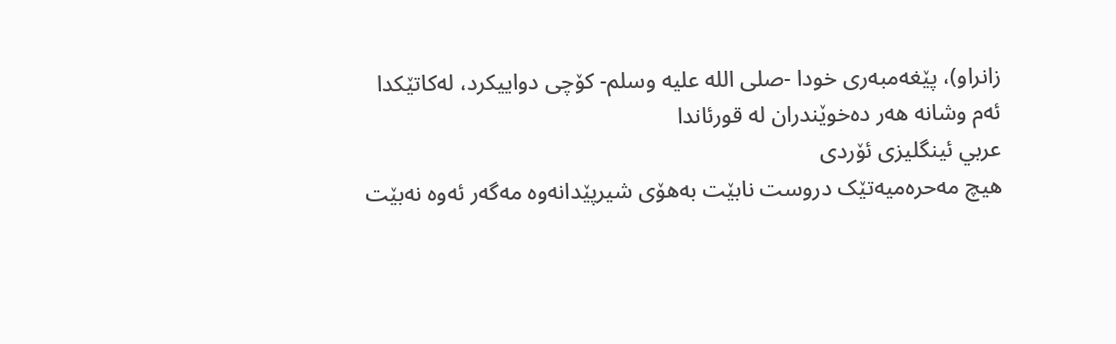زانراو)، پێغەمبەری خودا -صلى اللە علیە وسلم- کۆچی دواییکرد، لەکاتێکدا ئەم وشانە هەر دەخوێندران لە قورئاندا
عربي ئینگلیزی ئۆردی
هیچ مەحرەمیەتێک دروست نابێت بەهۆی شیرپێدانەوە مەگەر ئەوە نەبێت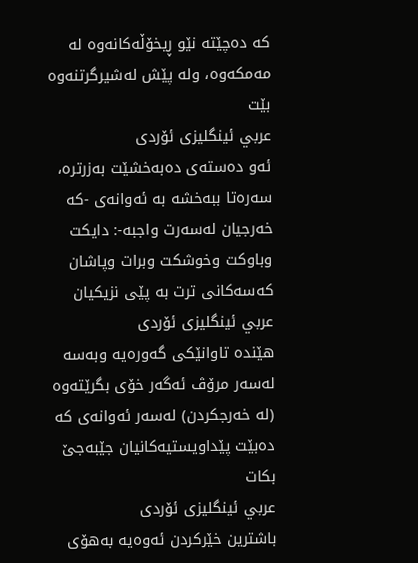کە دەچێتە نێو ڕیخۆڵەکانەوە لە مەمکەوە، ولە پێش لەشیرگرتنەوە بێت
عربي ئینگلیزی ئۆردی
ئەو دەستەی دەبەخشێت بەزرترە، سەرەتا ببەخشە بە ئەوانەى -کە خەرجیان لەسەرت واجبە-: دایکت وباوکت وخوشکت وبرات وپاشان کەسەکانى ترت بە پێی نزیکیان
عربي ئینگلیزی ئۆردی
هێندە تاوانێکی گەورەیە وبەسە لەسەر مرۆڤ ئەگەر خۆی بگرێتەوە (لە خەرجکردن) لەسەر ئەوانەى کە دەبێت پێداویستیەکانیان جێبەجێ بکات
عربي ئینگلیزی ئۆردی
باشترین خێرکردن ئەوەیە بەهۆی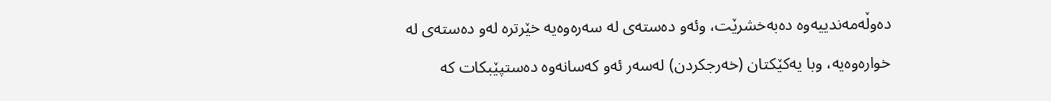دەوڵەمەندییەوە دەبەخشرێت، وئەو دەستەى لە سەرەوەیە خێرترە لەو دەستەى لە خوارەوەیە، وبا یەکێکتان (خەرجکردن) لەسەر ئەو کەسانەوە دەستپێبکات کە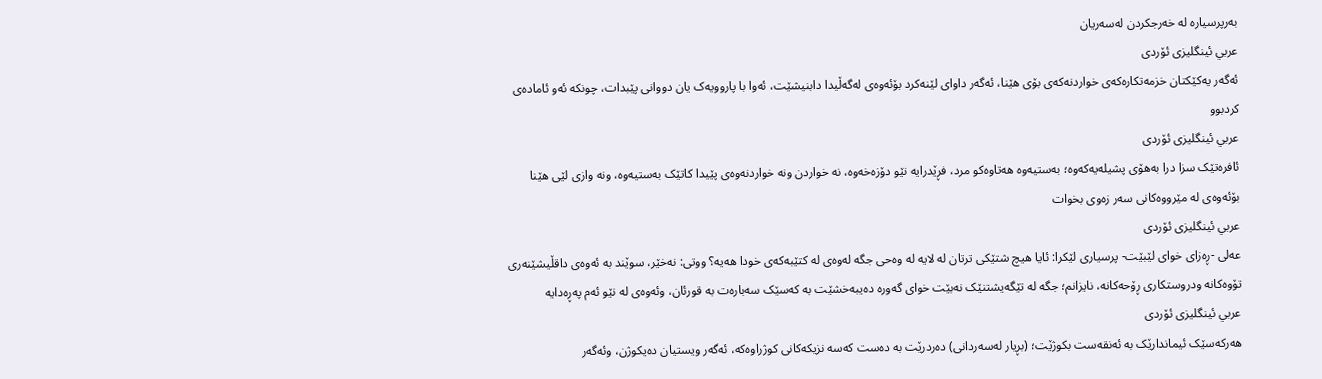بەرپرسیارە لە خەرجکردن لەسەریان
عربي ئینگلیزی ئۆردی
ئەگەر یەکێکتان خزمەتکارەکەى خواردنەکەى بۆی هێنا، ئەگەر داواى لێنەکرد بۆئەوەی لەگەڵیدا دابنیشێت، ئەوا با پاروویەک یان دووانی پێبدات، چونکە ئەو ئامادەى کردبوو
عربي ئینگلیزی ئۆردی
ئافرەتێک سزا درا بەهۆی پشیلەیەکەوە؛ بەستیەوە هەتاوەکو مرد، فڕێدرایە نێو دۆزەخەوە، نە خواردن ونە خواردنەوەى پێیدا کاتێک بەستیەوە، ونە وازى لێی هێنا بۆئەوەى لە مێرووەکانى سەر زەوی بخوات
عربي ئینگلیزی ئۆردی
عەلی -ڕەزاى خواى لێبێت- پرسیاری لێکرا: ئایا هیچ شتێکی ترتان لە لایە لە وەحی جگە لەوەى لە کتێبەکەى خودا هەیە؟ ووتی: نەخێر، سوێند بە ئەوەى داقڵیشێنەری تۆوەکانە ودروستکاری ڕۆحەکانە، نایزانم؛ جگە لە تێگەیشتنێک نەبێت خواى گەورە دەیبەخشێت بە کەسێک سەبارەت بە قورئان، وئەوەى لە نێو ئەم پەڕەدایە
عربي ئینگلیزی ئۆردی
هەرکەسێک ئیماندارێک بە ئەنقەست بکوژێت؛ (بڕیار لەسەردانى) دەردرێت بە دەست کەسە نزیکەکانى کوژراوەکە، ئەگەر ویستیان دەیکوژن، وئەگەر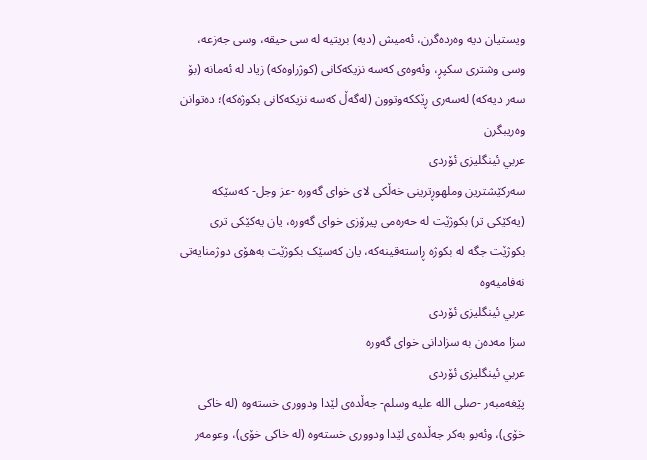ویستیان دیە وەردەگرن، ئەمیش (دیە) بریتیە لە سی حیقە، وسی جەزعە، وسی وشتری سکپڕ، وئەوەى کەسە نزیکەکانى (کوژراوەکە) زیاد لە ئەمانە (بۆ سەر دیەکە) لەسەری ڕێککەوتوون (لەگەڵ کەسە نزیکەکانى بکوژەکە)؛ دەتوانن وەریبگرن
عربي ئینگلیزی ئۆردی
سەرکێشترین وملهوڕترینی خەڵکی لای خواى گەورە -عز وجل- کەسێکە (یەکێکی تر) بکوژێت لە حەرەمی پیرۆزی خواى گەورە، یان یەکێکی تری بکوژێت جگە لە بکوژە ڕاستەقینەکە، یان کەسێک بکوژێت بەهۆی دوژمنایەتی نەفامیەوە
عربي ئینگلیزی ئۆردی
سزا مەدەن بە سزادانى خواى گەورە
عربي ئینگلیزی ئۆردی
پێغەمبەر -صلى اللە علیە وسلم- جەڵدەى لێدا ودووری خستەوە (لە خاکی خۆی)، وئەبو بەکر جەڵدەى لێدا ودووری خستەوە (لە خاکی خۆی)، وعومەر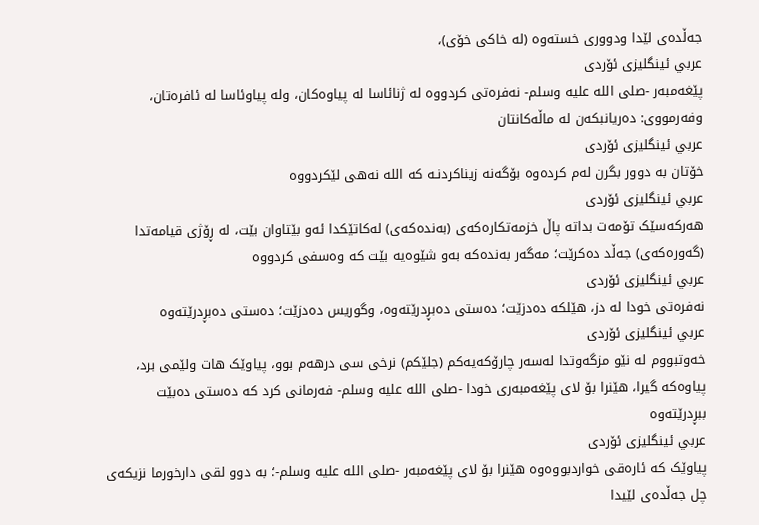جەڵدەى لێدا ودووری خستەوە (لە خاکی خۆی)،
عربي ئینگلیزی ئۆردی
پێغەمبەر -صلى اللە علیە وسلم- نەفرەتی کردووە لە ژنائاسا لە پیاوەکان، ولە پیاوئاسا لە ئافرەتان، وفەرمووی: دەریانبکەن لە ماڵەکانتان
عربي ئینگلیزی ئۆردی
خۆتان بە دوور بگرن لەم کردەوە بۆگەنە زیناکردنـە کە الله نەهی لێکردووە
عربي ئینگلیزی ئۆردی
هەرکەسێک تۆمەت بداتە پاڵ خزمەتکارەکەى (بەندەکەى) لەکاتێکدا ئەو بێتاوان بێت، لە ڕۆژی قیامەتدا (گەورەکەى) جەڵد دەکرێت؛ مەگەر بەندەکە بەو شێوەیە بێت کە وەسفی کردووە
عربي ئینگلیزی ئۆردی
نەفرەتی خودا لە دز، هێلکە دەدزێت؛ دەستی دەبڕدرێتەوە، وگوریس دەدزێت؛ دەستی دەبڕدرێتەوە
عربي ئینگلیزی ئۆردی
خەوتبووم لە نێو مزگەوتدا لەسەر چارۆکەیەکم (جلێکم) نرخی سی درهەم بوو، پیاوێک هات ولێمی برد، پیاوەکە گیرا، هێنرا بۆ لای پێغەمبەری خودا -صلى اللە علیە وسلم- فەرمانى کرد کە دەستی دەبێت ببڕدرێتەوە
عربي ئینگلیزی ئۆردی
پیاوێک کە ئارەقی خواردبووەوە هێنرا بۆ لای پێغەمبەر -صلى اللە علیە وسلم-؛ بە دوو لقی دارخورما نزیکەى چل جەڵدەى لێیدا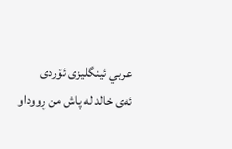عربي ئینگلیزی ئۆردی
ئەی خالد لە پاش من ڕووداو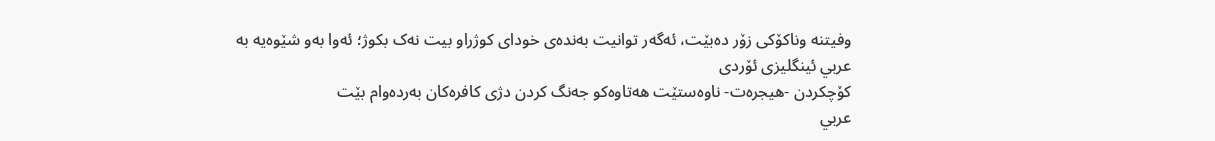وفیتنە وناکۆکی زۆر دەبێت، ئەگەر توانیت بەندەی خودای کوژراو بیت نەک بکوژ؛ ئەوا بەو شێوەیە بە
عربي ئینگلیزی ئۆردی
کۆچکردن -هیجرەت- ناوەستێت هەتاوەکو جەنگ کردن دژی کافرەکان بەردەوام بێت
عربي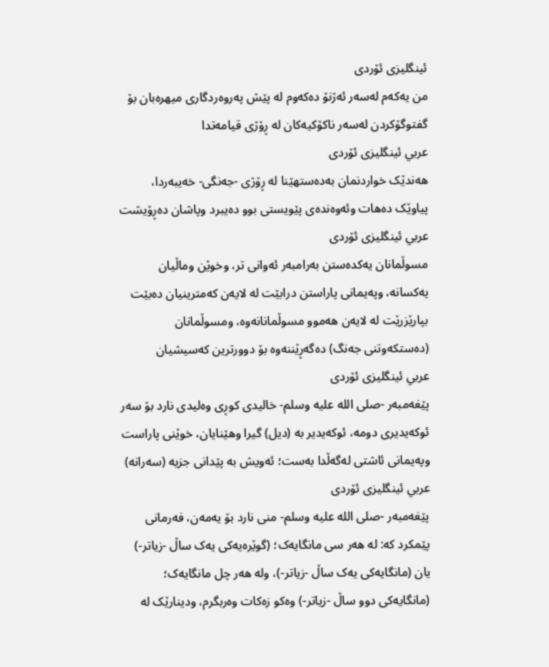ئینگلیزی ئۆردی
من یەکەم لەسەر ئەژنۆ دەکەوم لە پێش پەروەردگاری میهرەبان بۆ گفتوگۆکردن لەسەر ناکۆکیەکان لە ڕۆژی قیامەتدا
عربي ئینگلیزی ئۆردی
هەندێک خواردنمان بەدەستهێنا لە ڕۆژی -جەنگی- خەیبەردا، پیاوێک دەهات وئەوەندەى پێویستی بوو دەیبرد وپاشان دەڕۆیشت
عربي ئینگلیزی ئۆردی
مسوڵمانان یەکدەستن بەرامبەر ئەوانى تر، وخوێن وماڵیان یەکسانە، وپەیمانى پاراستن درابێت لە لایەن کەمترینیان دەبێت بپارێزرێت لە لایەن هەموو مسوڵمانانەوە، ومسوڵمانان (دەستکەوتنی جەنگ) دەگەڕێننەوە بۆ دوورترین کەسیشیان
عربي ئینگلیزی ئۆردی
پێغەمبەر -صلى اللە علیە وسلم- خالیدی کوڕی وەلیدی نارد بۆ سەر ئوکەیدیری دومە، ئوکەیدیر بە (دیل) گیرا وهێنایان، خوێنی پاراست وپەیمانی ئاشتی لەگەڵدا بەست؛ ئەویش بە پێدانى جزیە (سەرانە)
عربي ئینگلیزی ئۆردی
پێغەمبەر -صلى اللە علیە وسلم- منی نارد بۆ یەمەن، فەرمانى پێمکرد کە: لە هەر سی مانگایەک؛ (گوێرەیەکی یەک ساڵ -زیاتر-) یان (مانگایەکی یەک ساڵ -زیاتر-)، ولە هەر چل مانگایەک؛ (مانگایەکی دوو ساڵ -زیاتر-) وەکو زەکات وەربگرم، ودینارێک لە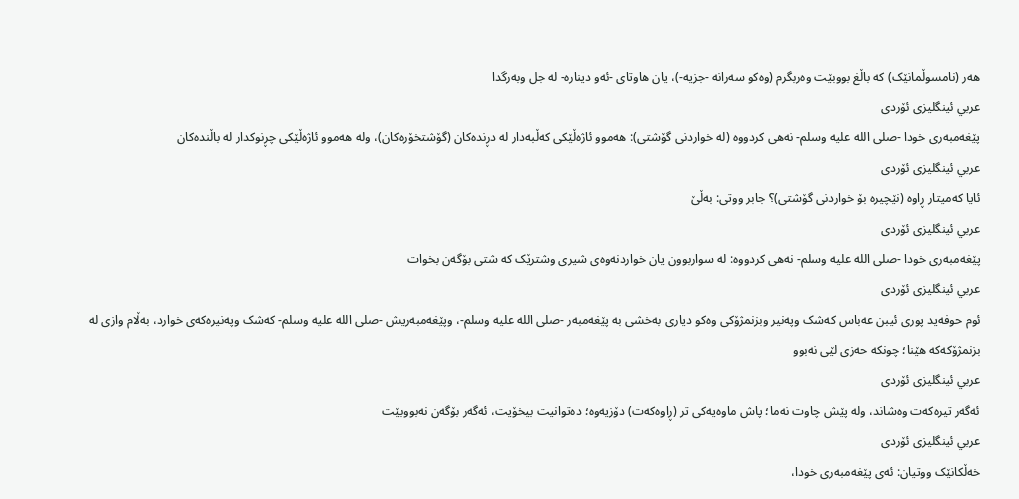هەر (نامسوڵمانێک) کە باڵغ بووبێت وەربگرم (وەکو سەرانە -جزیە-)، یان هاوتای -ئەو دینارە- لە جل وبەرگدا
عربي ئینگلیزی ئۆردی
پێغەمبەری خودا -صلى اللە علیە وسلم- نەهی کردووە (لە خواردنی گۆشتی): هەموو ئاژەڵێکی كەڵبەدار لە دڕندەکان (گۆشتخۆرەکان)، ولە هەموو ئاژەڵێكی چڕنوكدار لە باڵندەکان
عربي ئینگلیزی ئۆردی
ئایا کەمیتار ڕاوە (نێچیرە بۆ خواردنی گۆشتی)؟ جابر ووتی: بەڵێ
عربي ئینگلیزی ئۆردی
پێغەمبەری خودا -صلى الله علیه وسلم- نەهی کردووە: لە سواربوون یان خواردنەوەى شیری وشترێک کە شتی بۆگەن بخوات
عربي ئینگلیزی ئۆردی
ئوم حوفەید پوری ئیبن عەباس کەشک وپەنیر وبزنمژۆکی وەکو دیاری بەخشی بە پێغەمبەر -صلى اللە علیە وسلم-، وپێغەمبەریش -صلى اللە علیە وسلم- کەشک وپەنیرەکەى خوارد، بەڵام وازى لە بزنمژۆکەکە هێنا؛ چونکە حەزی لێی نەبوو
عربي ئینگلیزی ئۆردی
ئەگەر تیرەکەت وەشاند، ولە پێش چاوت نەما؛ پاش ماوەیەکی تر (ڕاوەکەت) دۆزیەوە؛ دەتوانیت بیخۆیت، ئەگەر بۆگەن نەبووبێت
عربي ئینگلیزی ئۆردی
خەڵکانێک ووتیان: ئەی پێغەمبەری خودا،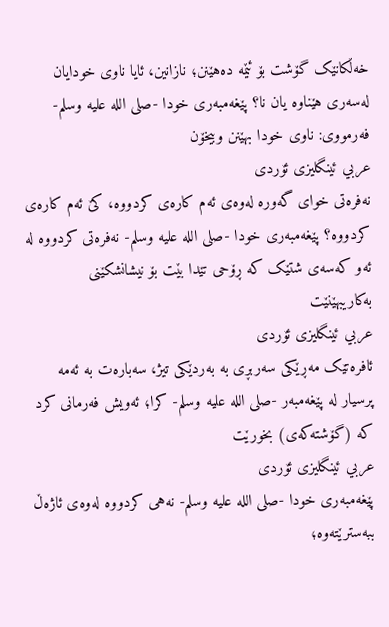خەڵکانێک گۆشت بۆ ئێمە دەهێنن؛ نازانین، ئایا ناوی خودایان لەسەری هێناوە یان نا؟ پێغەمبەری خودا -صلى اللە علیە وسلم- فەرمووی: ناوی خودا بهێنن وبیخۆن
عربي ئینگلیزی ئۆردی
نەفرەتی خواى گەورە لەوەى ئەم کارەی کردووە، کێ ئەم کارەی کردووە؟ پێغەمبەری خودا -صلى اللە علیە وسلم- نەفرەتی کردووە لە ئەو کەسەی شتێک کە ڕۆحی تێدا بێت بۆ نیشانشکێنی بەکاریبهێنێت
عربي ئینگلیزی ئۆردی
ئافرەتێک مەڕێکی سەربڕی بە بەردێکی تیژ، سەبارەت بە ئەمە پرسیار لە پێغەمبەر -صلى اللە علیە وسلم- کرا؛ ئەویش فەرمانى کرد کە (گۆشتەکەى) بخورێت
عربي ئینگلیزی ئۆردی
پێغەمبەری خودا -صلى اللە علیە وسلم- نەهی کردووە لەوەى ئاژەڵ ببەسترێتەوە؛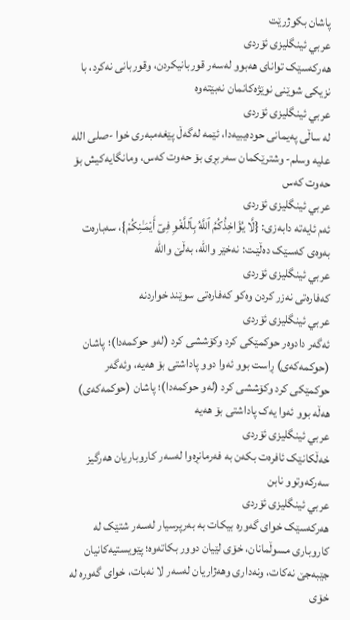پاشان بکوژرێت
عربي ئینگلیزی ئۆردی
هەرکەسێک تواناى هەبوو لەسەر قوربانیکردن، وقوربانی نەکرد، با نزیکی شوێنی نوێژەکانمان نەبێتەوە
عربي ئینگلیزی ئۆردی
لە ساڵی پەیمانی حودەیبیەدا، ئێمە لەگەڵ پێغەمبەری خوا -صلی اللە علیە وسلم- وشترێکمان سەربڕی بۆ حەوت کەس، ومانگایەکیش بۆ حەوت کەس
عربي ئینگلیزی ئۆردی
ئەم ئایەتە دابەزی: {لَّا يُؤَاخِذُكُمُ ٱللَّهُ بِٱللَّغْوِ فِىٓ أَيْمَـٰنِكُمْ}، سەبارەت بەوەى کەسێک دەڵێـت: نەخێر والله، بەڵێ والله
عربي ئینگلیزی ئۆردی
کەفارەتی نەزر کردن وەکو کەفارەتی سوێند خواردنە
عربي ئینگلیزی ئۆردی
ئەگەر دادوەر حوکمێکی کرد وکۆششی کرد (لەو حوکمەدا)؛ پاشان (حوکمەکەی) ڕاست بوو ئەوا دوو پاداشتی بۆ هەیە، وئەگەر حوکمێکی کرد وکۆششی کرد (لەو حوکمەدا)؛ پاشان (حوکمەکەی) هەڵە بوو ئەوا یەک پاداشتی بۆ هەیە
عربي ئینگلیزی ئۆردی
خەڵکانێک ئافرەت بکەن بە فەرمانڕەوا لەسەر کاروباریان هەرگیز سەرکەوتوو نابن
عربي ئینگلیزی ئۆردی
هەرکەسێک خواى گەورە بیکات بە بەرپرسیار لەسەر شتێک لە کاروباری مسوڵمانان، خۆی لێیان دوور بکاتەوە؛ پێویستیەکانیان جێبەجێ نەکات، ونەداری وهەژاریان لەسەر لا نەبات، خواى گەورە لە خۆی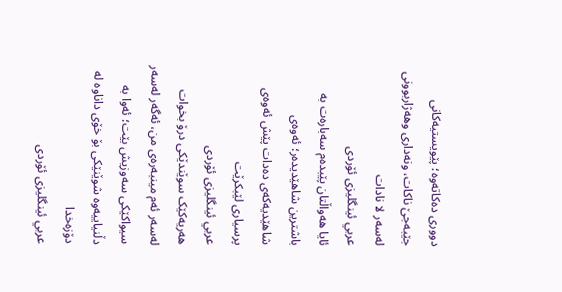دووری دەکاتەوە؛ پێویستیەکانى جێبەجێ ناکات، ونەداری وهەژاربوونی لەسەر لا نادات
عربي ئینگلیزی ئۆردی
ئایا هەواڵتان پێبدەم سەبارەت بە باشترین شاهێدیدەر؛ ئەوەى شاهێدیەکەى دەدات پێش ئەوەى پرسیاری لێبکرێت
عربي ئینگلیزی ئۆردی
هەریەکێک سوێندێکی درۆ بخوات لەسەر ئەم مینبەرەی من، ئەگەر لەسەر سیواکێکی سەوزیش بێت؛ ئەوا بە دڵنیاییەوە شوێنێکی بۆ خۆی داناوە لە دۆزەخدا
عربي ئینگلیزی ئۆردی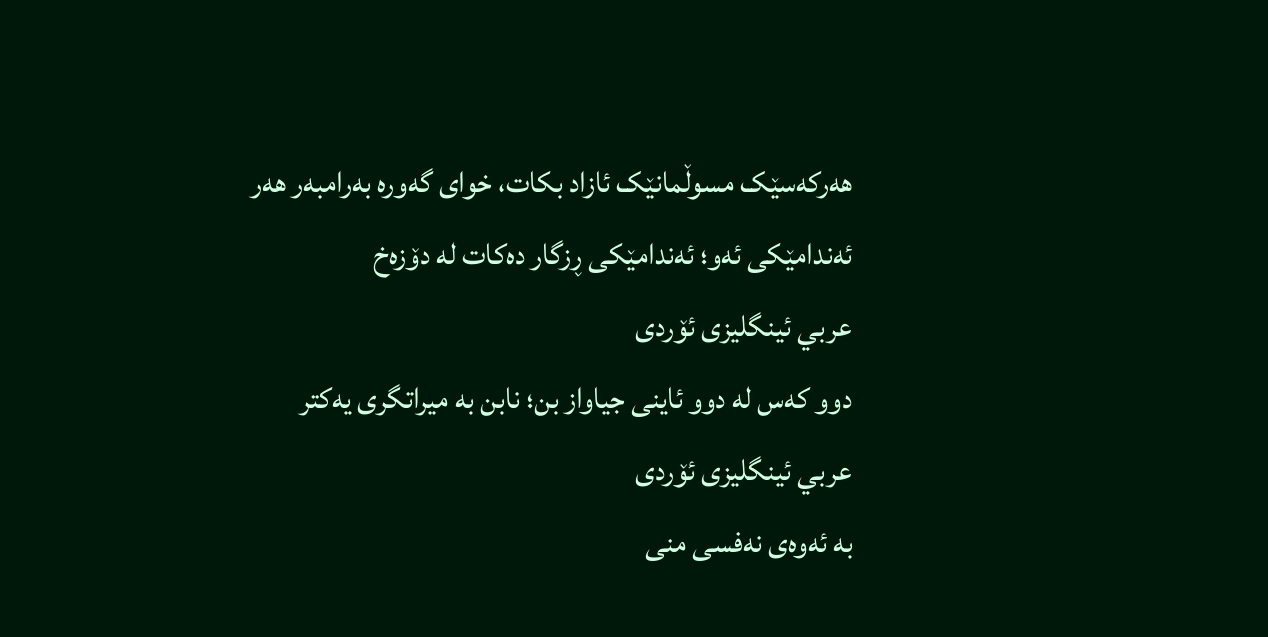هەرکەسێک مسوڵمانێک ئازاد بکات، خواى گەورە بەرامبەر هەر ئەندامێکی ئەو؛ ئەندامێکی ڕزگار دەکات لە دۆزەخ
عربي ئینگلیزی ئۆردی
دوو کەس لە دوو ئاینی جیاواز بن؛ نابن بە میراتگری یەکتر
عربي ئینگلیزی ئۆردی
بە ئەوەی نەفسی منی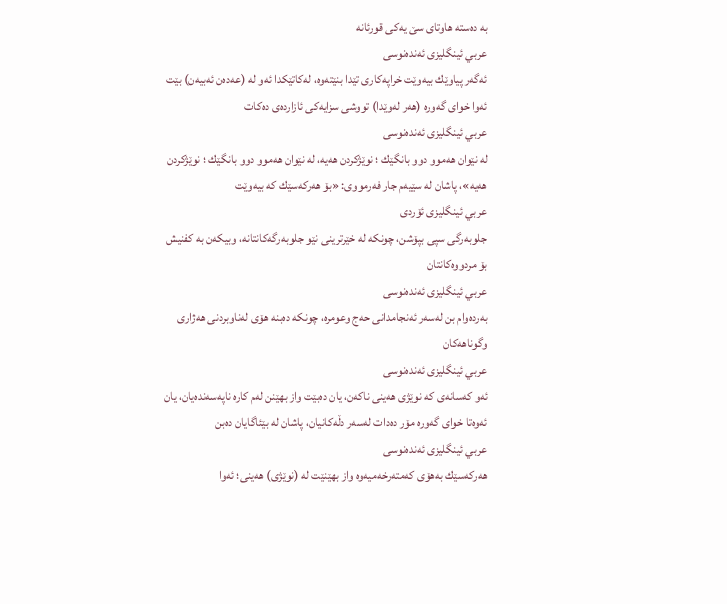بە دەستە هاوتای سێ یەكی قورئانە
عربي ئینگلیزی ئەندەنوسی
ئەگەر پیاوێك بیەوێت خراپەكاری تێدا بنێتەوە، لەكاتێكدا ئەو لە (عەدەن ئەبیەن) بێت ئەوا خوای گەورە (هەر لەوێدا) تووشی سزایەكی ئازاردەی دەكات
عربي ئینگلیزی ئەندەنوسی
لە نێوان هەموو دوو بانگێك ؛ نوێژكردن هەیە، لە نێوان هەموو دوو بانگێك ؛ نوێژكردن هەیە»، پاشان لە سێیەم جار فەرمووی: «بۆ هەركەسێك كە بیەوێت
عربي ئینگلیزی ئۆردی
جلوبەرگی سپی بپۆشن، چونكە لە خێرترینی نێو جلوبەرگەكانتانە، وبیكەن بە كفنیش بۆ مردووەكانتان
عربي ئینگلیزی ئەندەنوسی
بەردەوام بن لەسەر ئەنجامدانی حەج وعومرە، چونكە دەبنە هۆی لەناوبردنی هەژاری وگوناهەكان
عربي ئینگلیزی ئەندەنوسی
ئەو كەسانەی كە نوێژی هەینی ناكەن، یان دەبێت واز بهێنن لەم كارە ناپەسەندەیان، یان ئەوەتا خوای گەورە مۆر دەدات لەسەر دڵەكانیان، پاشان لە بێئاگایان دەبن
عربي ئینگلیزی ئەندەنوسی
هەركەسێك بەهۆی كەمتەرخەمیەوە واز بهێنێت لە (نوێژی) هەینی؛ ئەوا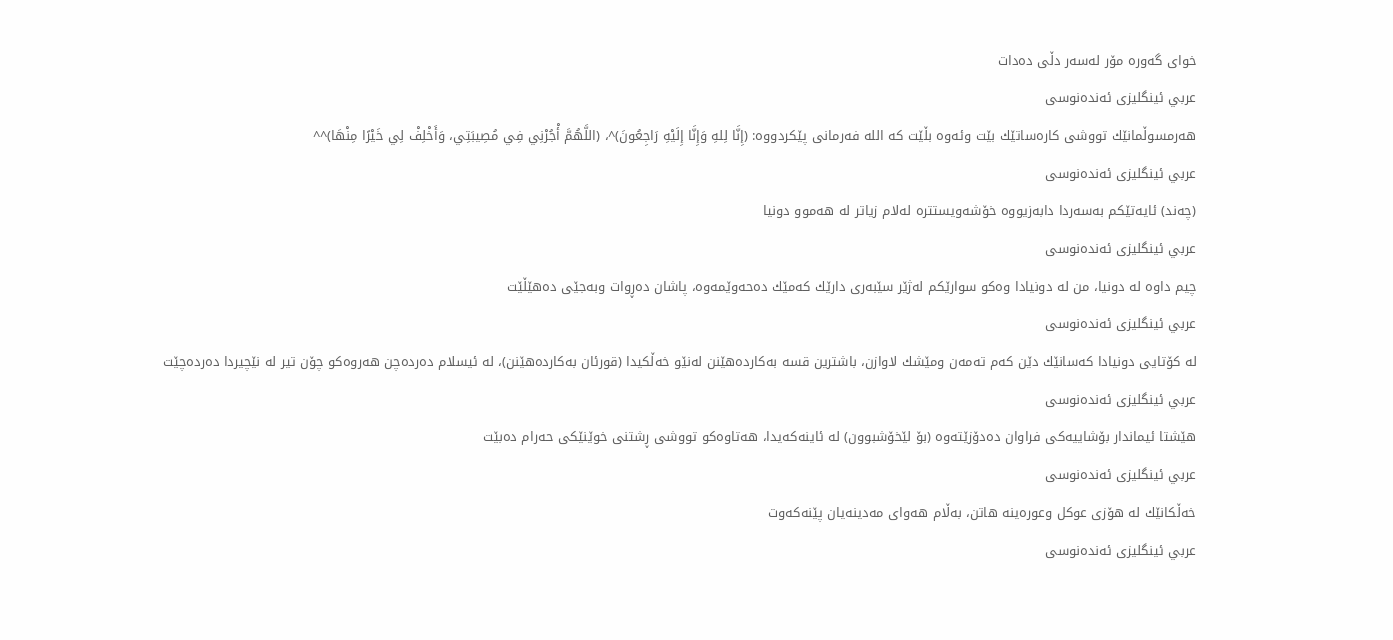خوای گەورە مۆر لەسەر دڵی دەدات
عربي ئینگلیزی ئەندەنوسی
هەرمسوڵمانێك تووشی كارەساتێك بێت وئەوە بڵێت كە الله فەرمانی پێكردووە: (إِنَّا لِلهِ وَإِنَّا إِلَيْهِ رَاجِعُونَ)^، (اللَّهُمَّ أْجُرْنِي فِي مُصِيبَتِي، وَأَخْلِفْ لِي خَيْرًا مِنْهَا)^^
عربي ئینگلیزی ئەندەنوسی
(چەند) ئایەتێكم بەسەردا دابەزیووە خۆشەویستترە لەلام زیاتر لە هەموو دونیا
عربي ئینگلیزی ئەندەنوسی
چیم داوە لە دونیا، من لە دونیادا وەكو سوارێكم لەژێر سێبەری دارێك كەمێك دەحەوێمەوە، پاشان دەڕوات وبەجێی دەهێڵێت
عربي ئینگلیزی ئەندەنوسی
لە كۆتایی دونیادا كەسانێك دێن كەم تەمەن ومێشك لاوازن، باشترین قسە بەكاردەهێنن لەنێو خەڵكیدا (قورئان بەكاردەهێنن)، لە ئیسلام دەردەچن هەروەكو چۆن تیر لە نێچیردا دەردەچێت
عربي ئینگلیزی ئەندەنوسی
هێشتا ئیماندار بۆشاییەكی فراوان دەدۆزێتەوە (بۆ لێخۆشبوون) لە ئاینەكەیدا، هەتاوەكو تووشی ڕشتنی خوێنێكی حەرام دەبێت
عربي ئینگلیزی ئەندەنوسی
خەڵكانێك لە هۆزی عوكل وعورەینە هاتن، بەڵام هەوای مەدینەیان پێنەكەوت
عربي ئینگلیزی ئەندەنوسی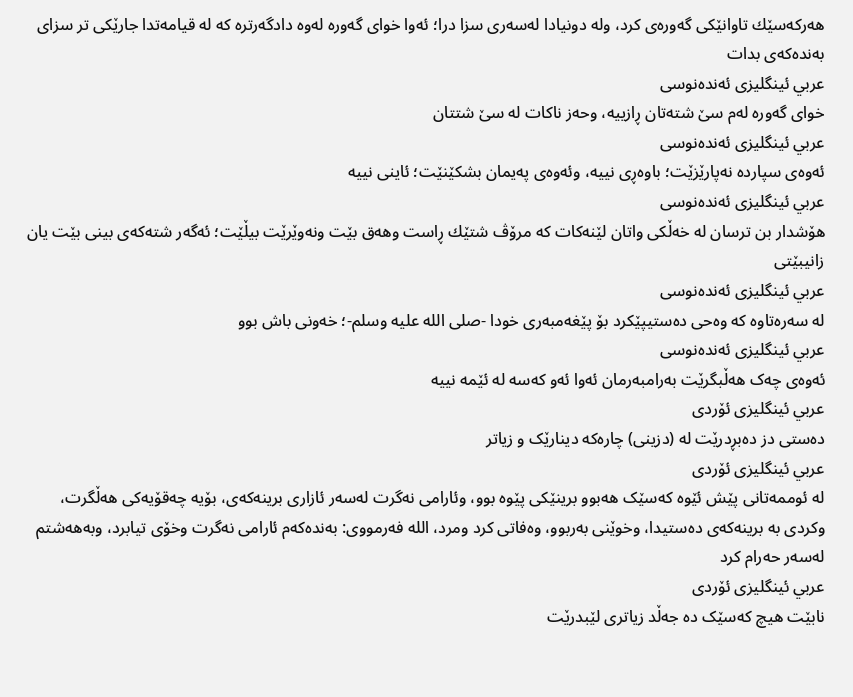هەركەسێك تاوانێكی گەورەی كرد، ولە دونیادا لەسەری سزا درا؛ ئەوا خوای گەورە لەوە دادگەرترە كە لە قیامەتدا جارێكی تر سزای بەندەكەی بدات
عربي ئینگلیزی ئەندەنوسی
خوای گەورە لەم سێ شتەتان ڕازییە، وحەز ناكات لە سێ شتتان
عربي ئینگلیزی ئەندەنوسی
ئەوەی سپاردە نەپارێزێت؛ باوەڕی نییە، وئەوەی پەیمان بشكێنێت؛ ئاینی نییە
عربي ئینگلیزی ئەندەنوسی
هۆشدار بن ترسان لە خەڵكی واتان لێنەكات كە مرۆڤ شتێك ڕاست وهەق بێت ونەوێرێت بیڵێت؛ ئەگەر شتەكەی بینی بێت یان زانیبێتی
عربي ئینگلیزی ئەندەنوسی
لە سەرەتاوە كە وەحی دەستیپێكرد بۆ پێغەمبەری خودا -صلى اللە علیە وسلم-؛ خەونی باش بوو
عربي ئینگلیزی ئەندەنوسی
ئەوەی چەک هەڵبگرێت بەرامبەرمان ئەوا ئەو کەسە لە ئێمە نییە
عربي ئینگلیزی ئۆردی
دەستی دز دەبڕدرێت لە (دزینی) چارەكە دینارێک و زیاتر
عربي ئینگلیزی ئۆردی
لە ئوممەتانی پێش ئێوە کەسێک هەبوو برینێکی پێوە بوو، وئارامی نەگرت لەسەر ئازاری برینەکەی، بۆیە چەقۆیەکی هەڵگرت، وکردی بە برینەکەی دەستیدا، وخوێنی بەربوو، وەفاتی کرد ومرد، الله فەرمووی: بەندەکەم ئارامی نەگرت وخۆی تیابرد، وبەهەشتم لەسەر حەرام کرد
عربي ئینگلیزی ئۆردی
نابێت هیچ کەسێک دە جەڵد زیاتری لێبدرێت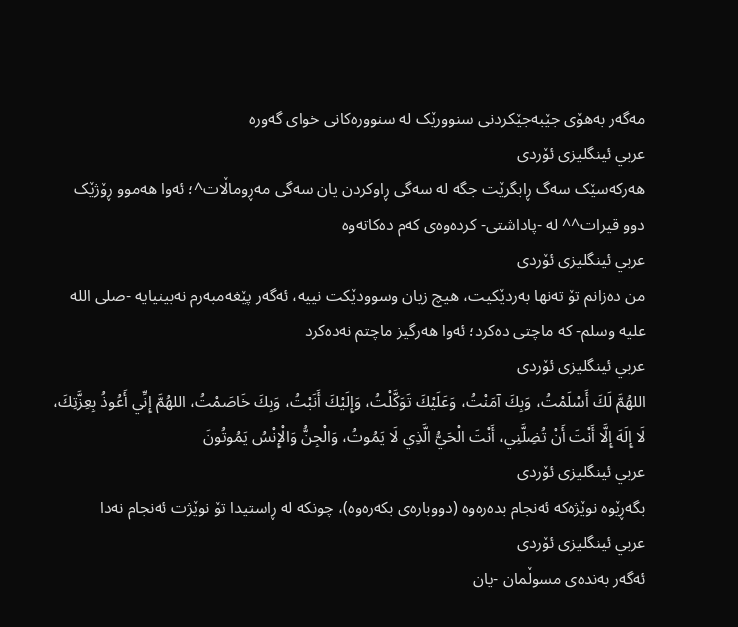مەگەر بەهۆی جێبەجێکردنی سنوورێک لە سنوورەکانى خواى گەورە
عربي ئینگلیزی ئۆردی
هەرکەسێک سەگ ڕابگرێت جگە لە سەگی ڕاوکردن یان سەگی مەڕوماڵات^؛ ئەوا هەموو ڕۆژێک دوو قیرات^^ لە -پاداشتی- كردەوەی کەم دەکاتەوە
عربي ئینگلیزی ئۆردی
من دەزانم تۆ تەنها بەردێکیت، هیچ زیان وسوودێکت نییە، ئەگەر پێغەمبەرم نەبینیایە -صلى اللە علیە وسلم- کە ماچتی دەکرد؛ ئەوا هەرگیز ماچتم نەدەکرد
عربي ئینگلیزی ئۆردی
اللهُمَّ لَكَ أَسْلَمْتُ، وَبِكَ آمَنْتُ، وَعَلَيْكَ تَوَكَّلْتُ، وَإِلَيْكَ أَنَبْتُ، وَبِكَ خَاصَمْتُ، اللهُمَّ إِنِّي أَعُوذُ بِعِزَّتِكَ، لَا إِلَهَ إِلَّا أَنْتَ أَنْ تُضِلَّنِي، أَنْتَ الْحَيُّ الَّذِي لَا يَمُوتُ، وَالْجِنُّ وَالْإِنْسُ يَمُوتُونَ
عربي ئینگلیزی ئۆردی
بگەڕێوە نوێژەکە ئەنجام بدەرەوە (دووبارەی بکەرەوە)، چونکە لە ڕاستیدا تۆ نوێژت ئەنجام نەدا
عربي ئینگلیزی ئۆردی
ئەگەر بەندەى مسوڵمان -یان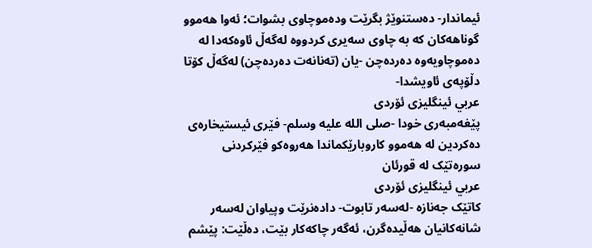ئیماندار- دەستنوێژ بگرێت ودەموچاوی بشوات؛ ئەوا هەموو گوناهەکان کە بە چاوی سەیری کردووە لەگەڵ ئاوەکەدا لە دەموچاویەوە دەردەچن -یان (تەنانەت دەردەچن) لەگەڵ کۆتا دڵۆپەی ئاویشدا-
عربي ئینگلیزی ئۆردی
پێغەمبەری خودا -صلى اللە علیە وسلم- فێری ئیستیخارەی دەکردین لە هەموو کاروبارێکماندا هەروەکو فێرکردنی سورەتێک لە قورئان
عربي ئینگلیزی ئۆردی
کاتێک جەنازە -لەسەر تابوت- دادەنرێت وپیاوان لەسەر شانەکانیان هەڵیدەگرن، ئەگەر چاکەکار بێت، دەڵێت: پێشم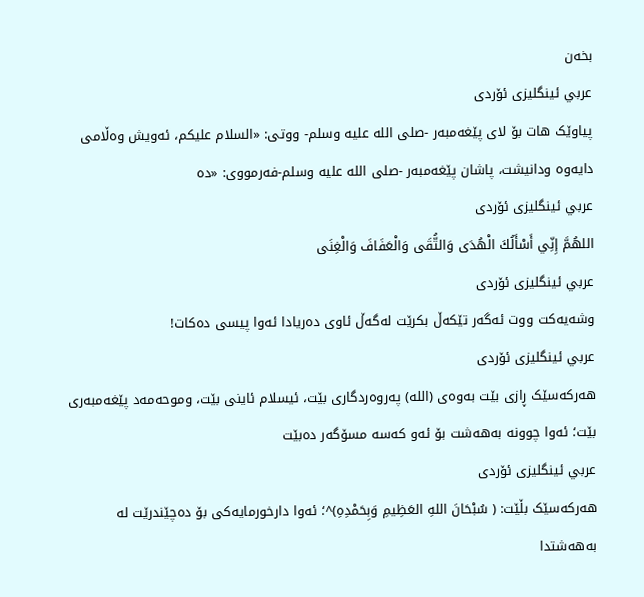بخەن
عربي ئینگلیزی ئۆردی
پیاوێک هات بۆ لای پێغەمبەر -صلى اللە علیە وسلم- ووتی: «السلام علیکم، ئەویش وەڵامی دایەوە ودانیشت، پاشان پێغەمبەر -صلى اللە علیە وسلم-فەرمووی: «دە
عربي ئینگلیزی ئۆردی
اللهُمَّ إِنِّي أَسْأَلُكَ الْهُدَى وَالتُّقَى وَالْعَفَافَ وَالْغِنَى
عربي ئینگلیزی ئۆردی
وشەیەکت ووت ئەگەر تێکەڵ بکرێت لەگەڵ ئاوی دەریادا ئەوا پیسی دەکات!
عربي ئینگلیزی ئۆردی
هەرکەسێک ڕازی بێت بەوەى (الله) پەروەردگاری بێت، ئیسلام ئاینی بێت، وموحەمەد پێغەمبەری بێت؛ ئەوا چوونە بەهەشت بۆ ئەو کەسە مسۆگەر دەبێت
عربي ئینگلیزی ئۆردی
هەرکەسێک بڵێت: ( سُبْحَانَ اللهِ العَظِيمِ وَبِحَمْدِهِ)^؛ ئەوا دارخورمایەکی بۆ دەچێندرێت لە بەهەشتدا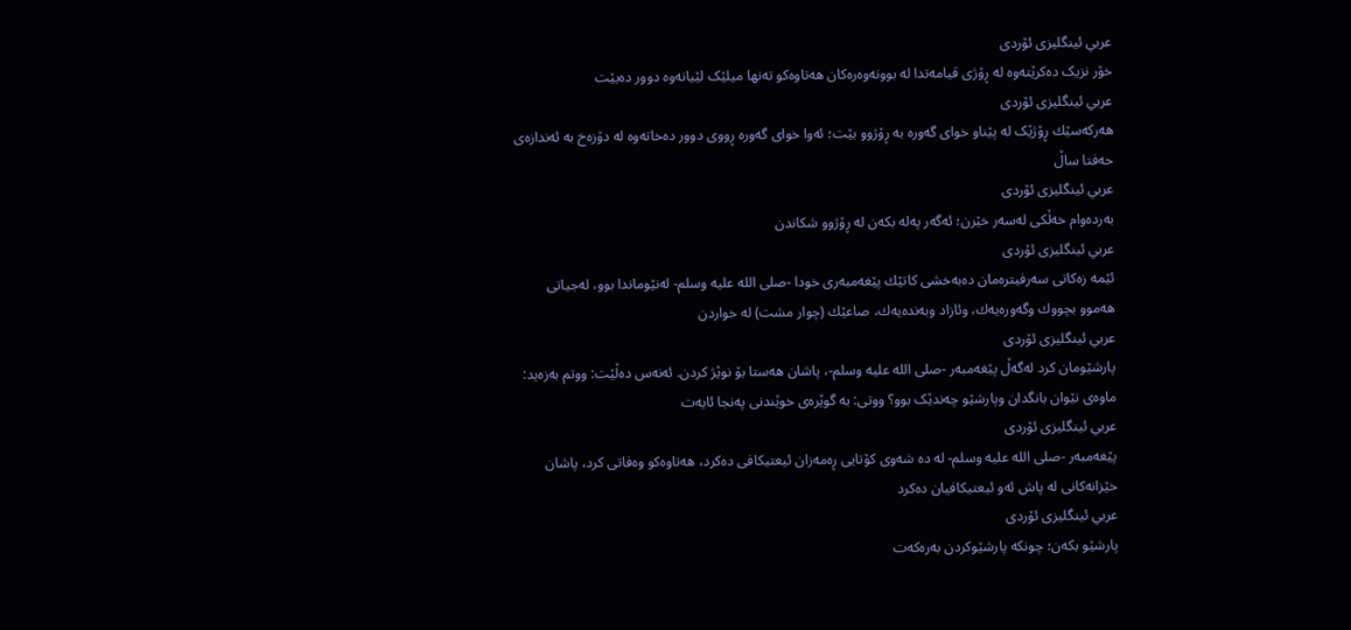عربي ئینگلیزی ئۆردی
خۆر نزیک دەكرێتەوە لە ڕۆژی قیامەتدا لە بوونەوەرەکان هەتاوەکو تەنها میلێک لێیانەوە دوور دەبێت
عربي ئینگلیزی ئۆردی
هەركەسێك ڕۆژێک لە پێناو خوای گەورە بە ڕۆژوو بێت؛ ئەوا خوای گەورە ڕووی دوور دەخاتەوە لە دۆزەخ بە ئەندازەی حەفتا ساڵ
عربي ئینگلیزی ئۆردی
بەردەوام خەڵکی لەسەر خێرن؛ ئەگەر پەلە بکەن لە ڕۆژوو شکاندن
عربي ئینگلیزی ئۆردی
ئێمە زەكاتی سەرفیترەمان دەبەخشی كاتێك پێغەمبەری خودا -صلى اللە علیە وسلم- لەنێوماندا بوو، لەجیاتی هەموو بچووك وگەورەیەك، وئازاد وبەندەیەك، صاعێك (چوار مشت) لە خواردن
عربي ئینگلیزی ئۆردی
پارشێومان کرد لەگەڵ پێغەمبەر -صلى اللە علیە وسلم-، پاشان هەستا بۆ نوێژ کردن. ئەنەس دەڵێت: ووتم بەزەید: ماوەی نێوان بانگدان وپارشێو چەندێک بوو؟ ووتی: بە گوێرەی خوێندنی پەنجا ئایەت
عربي ئینگلیزی ئۆردی
پێغەمبەر -صلى اللە علیە وسلم- لە دە شەوی کۆتایی ڕەمەزان ئیعتیکافی دەکرد، هەتاوەكو وەفاتی كرد، پاشان خێزانەکانی لە پاش ئەو ئیعتیکافیان دەکرد
عربي ئینگلیزی ئۆردی
پارشێو بکەن؛ چونکە پارشێوکردن بەرەکەت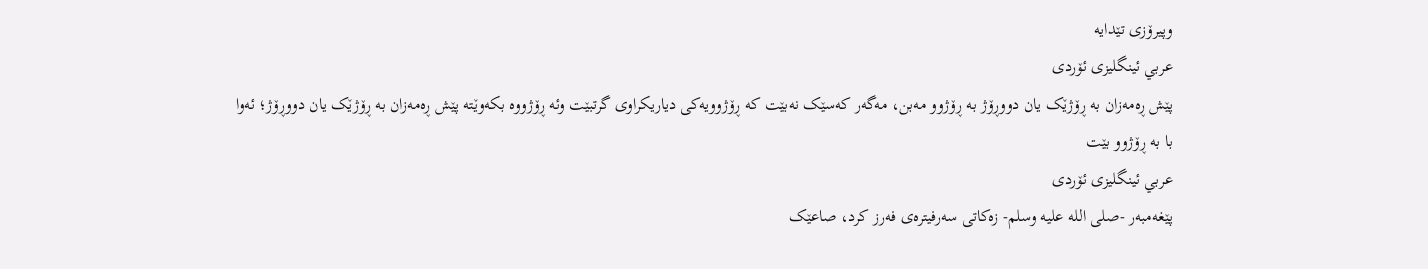وپیرۆزی تێدایە
عربي ئینگلیزی ئۆردی
پێش ڕەمەزان بە ڕۆژێک یان دووڕۆژ بە ڕۆژوو مەبن، مەگەر کەسێک نەبێت کە ڕۆژوویەکی دیاریکراوی گرتبێت وئە ڕۆژووە بکەوێتە پێش ڕەمەزان بە ڕۆژێک یان دووڕۆژ؛ ئەوا با بە ڕۆژوو بێت
عربي ئینگلیزی ئۆردی
پێغەمبەر -صلى اللە علیە وسلم- زەکاتی سەرفیترەی فەرز کرد، صاعێک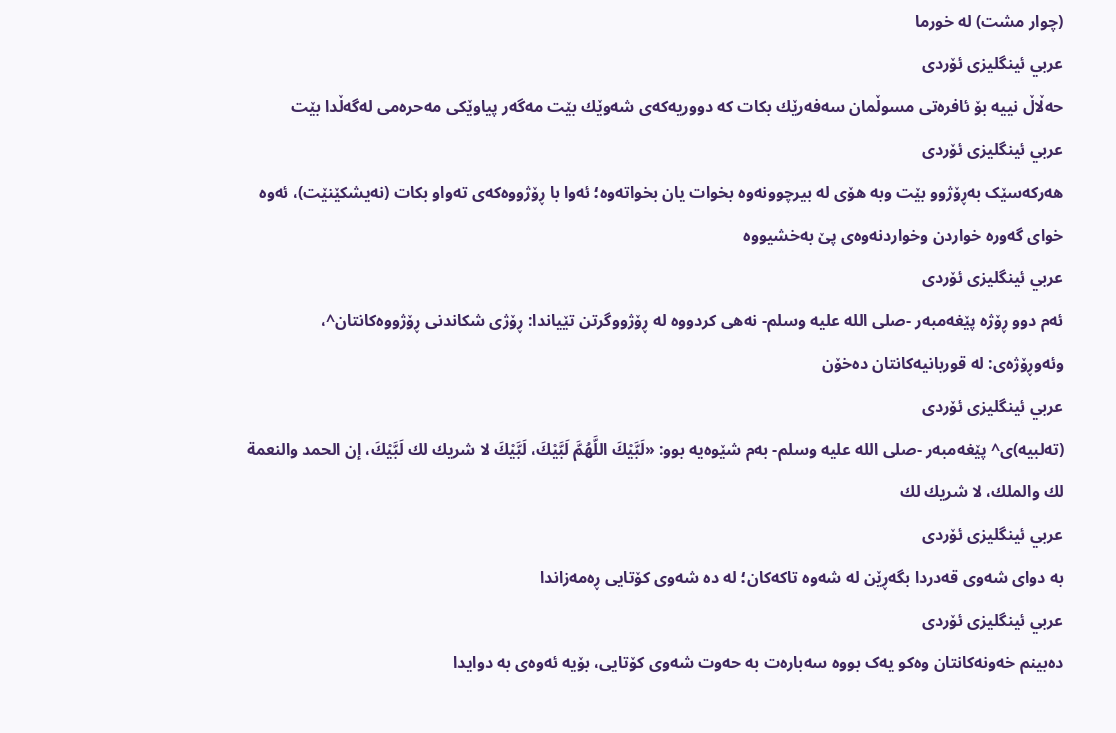(چوار مشت) لە خورما
عربي ئینگلیزی ئۆردی
حەڵاڵ نییە بۆ ئافرەتی مسوڵمان سەفەرێك بكات كە دووریەكەی شەوێك بێت مەگەر پیاوێكی مەحرەمی لەگەڵدا بێت
عربي ئینگلیزی ئۆردی
هەرکەسێک بەڕۆژوو بێت وبە هۆی لە بیرچوونەوە بخوات یان بخواتەوە؛ ئەوا با ڕۆژووەکەی تەواو بکات (نەیشکێنێت)، ئەوە خوای گەورە خواردن وخواردنەوەی پێ بەخشیووە
عربي ئینگلیزی ئۆردی
ئەم دوو ڕۆژە پێغەمبەر -صلى اللە علیە وسلم- نەهی کردووە لە ڕۆژووگرتن تێیاندا: ڕۆژی شکاندنی ڕۆژووەکانتان^، وئەوڕۆژەی: لە قوربانیەکانتان دەخۆن
عربي ئینگلیزی ئۆردی
(تەلبیە)ی^ پێغەمبەر -صلى اللە علیە وسلم- بەم شێوەیە بوو: «لَبَّيْكَ اللَّهُمَّ لَبَّيْكَ، لَبَّيْكَ لا شريك لك لَبَّيْكَ، إن الحمد والنعمة لك والملك، لا شريك لك
عربي ئینگلیزی ئۆردی
بە دوای شەوی قەدردا بگەڕێن لە شەوە تاکەکان؛ لە دە شەوی کۆتایی ڕەمەزاندا
عربي ئینگلیزی ئۆردی
دەبینم خەونەکانتان وەکو یەک بووە سەبارەت بە حەوت شەوی کۆتایی، بۆیە ئەوەی بە دوایدا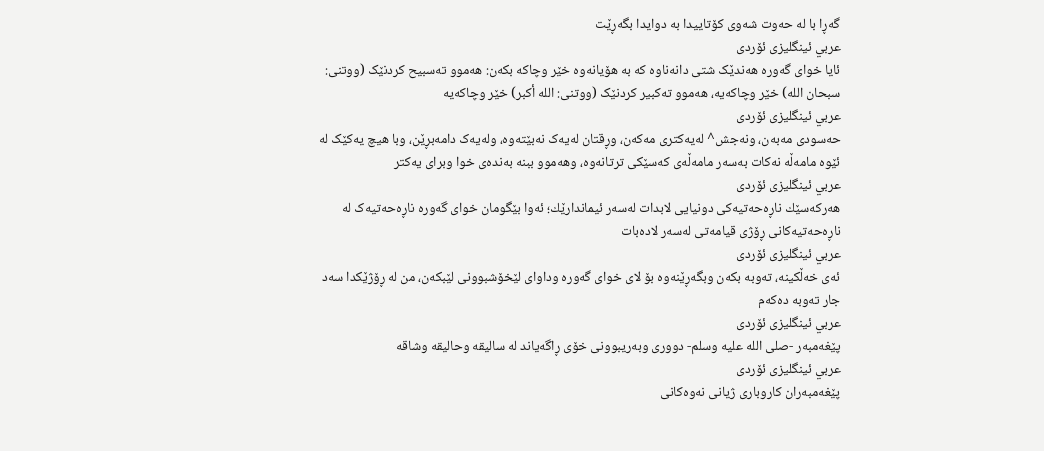گەڕا با لە حەوت شەوی کۆتاییدا بە دوایدا بگەڕێت
عربي ئینگلیزی ئۆردی
ئایا خوای گەورە هەندێک شتی دانەناوە کە بە هۆیانەوە خێر وچاکە بکەن: هەموو تەسبیح کردنێک (ووتنی: سبحان اللە) خێر وچاکەیە، هەموو تەکبیر کردنێک (ووتنی: الله أكبر) خێر وچاکەیە
عربي ئینگلیزی ئۆردی
حەسودی مەبەن، ونەجش^ لەیەکتری مەکەن، وڕقتان لەیەک نەبێتەوە، ولەیەک دامەبڕێن، وبا هیچ یەکێک لە ئێوە مامەڵە نەکات بەسەر مامەڵەی كەسێكی ترتانەوە، وهەموو ببنە بەندەی خوا وبرای یەکتر
عربي ئینگلیزی ئۆردی
هەركەسێك ناڕەحەتیەکی دونیايى لابدات لەسەر ئیماندارێك؛ ئەوا بێگومان خوای گەورە ناڕەحەتیەک لە ناڕەحەتیەکانی ڕۆژی قیامەتی لەسەر لادەبات
عربي ئینگلیزی ئۆردی
ئەی خەڵکینە، تەوبە بکەن وبگەڕێنەوە بۆ لای خواى گەورە وداوای لێخۆشبوونی لێبکەن، من لە ڕۆژێکدا سەد جار تەوبە دەکەم
عربي ئینگلیزی ئۆردی
پێغەمبەر -صلى اللە علیە وسلم- دووری وبەریبوونی خۆی ڕاگەیاند لە سالیقە وحالیقە وشاقە
عربي ئینگلیزی ئۆردی
پێغەمبەران کاروباری ژیانی نەوەکانى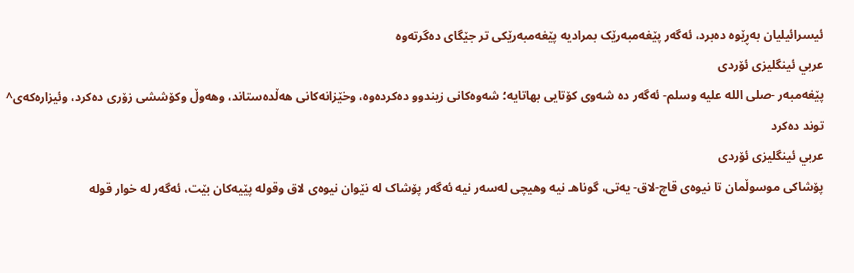ئیسرائیلیان بەڕێوە دەبرد، ئەگەر پێغەمبەرێک بمرادیە پێغەمبەرێکی تر جێگای دەگرتەوە
عربي ئینگلیزی ئۆردی
پێغەمبەر -صلى اللە علیە وسلم- ئەگەر دە شەوی کۆتایی بهاتایە؛ شەوەکانى زیندوو دەکردەوە، وخێزانەکانى هەڵدەستاند، وهەوڵ وکۆششی زۆری دەکرد، وئیزارەكەی^ توند دەكرد
عربي ئینگلیزی ئۆردی
پۆشاکی موسوڵمان تا نیوەی قاچ-لاق- یەتی، گوناهـ نیە وهیچی لەسەر نیە ئەگەر پۆشاک لە نێوان نیوەی لاق وقولە پێیەکان بێت، ئەگەر لە خوار قولە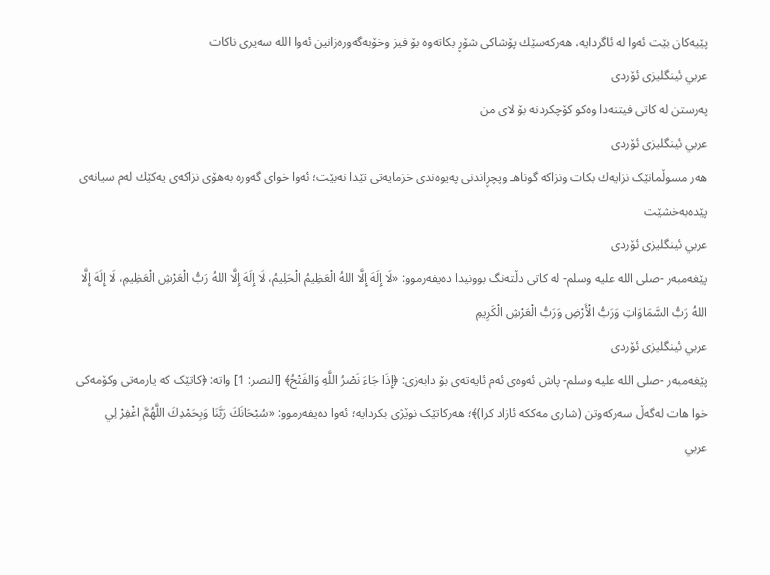پێیەکان بێت ئەوا لە ئاگردایە، هەركەسێك پۆشاکی شۆڕ بکاتەوە بۆ فیز وخۆبەگەورەزانین ئەوا الله سەیری ناکات
عربي ئینگلیزی ئۆردی
پەرستن لە كاتی فیتنەدا وەکو کۆچکردنە بۆ لای من
عربي ئینگلیزی ئۆردی
هەر مسوڵمانێک نزایەك بکات ونزاكە گوناهـ وپچڕاندنی پەیوەندی خزمایەتی تێدا نەبێت؛ ئەوا خواى گەورە بەهۆی نزاکەى یەكێك لەم سیانەی پێدەبەخشێت
عربي ئینگلیزی ئۆردی
پێغەمبەر -صلى اللە علیە وسلم- لە کاتی دڵتەنگ بوونیدا دەیفەرموو: «لَا إِلَهَ إِلَّا اللهُ الْعَظِيمُ الْحَلِيمُ، لَا إِلَهَ إِلَّا اللهُ رَبُّ الْعَرْشِ الْعَظِيمِ، لَا إِلَهَ إِلَّا اللهُ رَبُّ السَّمَاوَاتِ وَرَبُّ الْأَرْضِ وَرَبُّ الْعَرْشِ الْكَرِيمِ
عربي ئینگلیزی ئۆردی
پێغەمبەر -صلى اللە علیە وسلم- پاش ئەوەى ئەم ئایەتەی بۆ دابەزی: ﴿إِذَا جَاءَ نَصْرُ اللَّهِ وَالفَتْحُ﴾ [النصر: 1] واتە: ﴿کاتێک کە یارمەتی وکۆمەکی خوا ھات لەگەڵ سەرکەوتن (شاری مەککە ئازاد کرا)﴾؛ هەرکاتێک نوێژی بکردایە؛ ئەوا دەیفەرموو: «سُبْحَانَكَ رَبَّنَا وَبِحَمْدِكَ اللَّهُمَّ اغْفِرْ لِي
عربي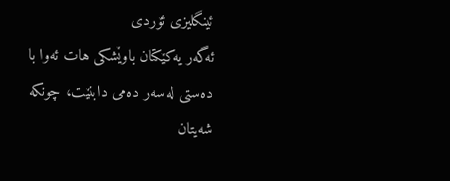ئینگلیزی ئۆردی
ئەگەر یەکێکتان باوێشکی هات ئەوا با دەستی لەسەر دەمی دابنێت، چونكە شەیتان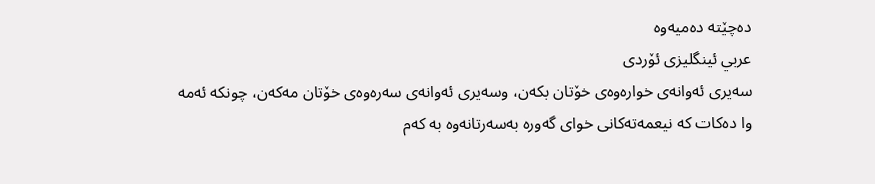دەچێتە دەمیەوە
عربي ئینگلیزی ئۆردی
سەیری ئەوانەى خوارەوەى خۆتان بکەن، وسەیری ئەوانەى سەرەوەی خۆتان مەکەن، چونکە ئەمە وا دەکات کە نیعمەتەکانی خواى گەورە بەسەرتانەوە بە کەم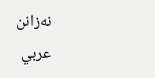نەزانن
عربي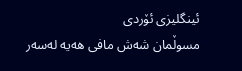ئینگلیزی ئۆردی
مسوڵمان شەش مافی هەیە لەسەر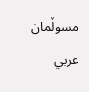مسوڵمان
عربي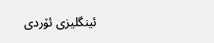ئینگلیزی ئۆردی